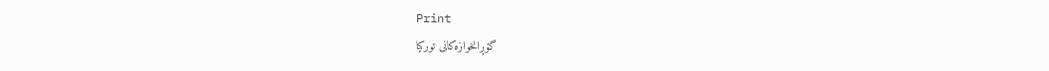Print
 گۆڕانخوازه‌كانی‌ توركیا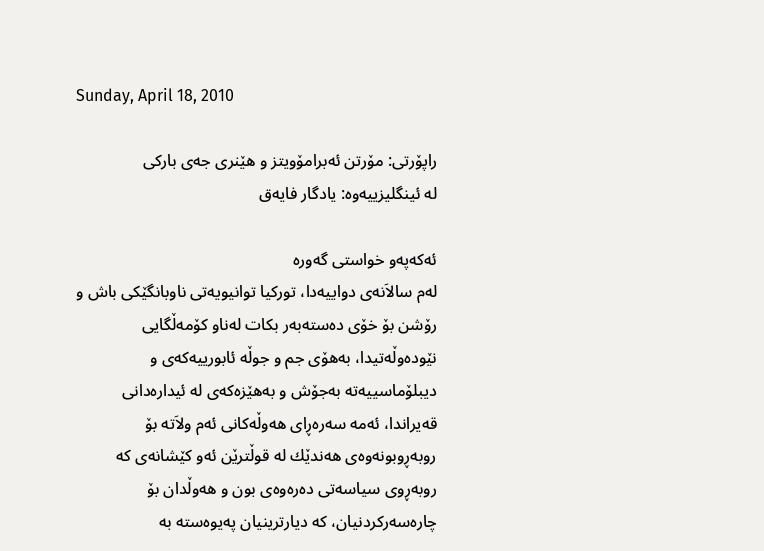Sunday, April 18, 2010

راپۆرتی‌: مۆرتن ئه‌برامۆویتز و هێنری‌ جه‌ی‌ باركی‌
له‌ ئینگلیزییه‌وه‌: یادگار فایه‌ق

ئه‌كه‌په‌و خواستی‌ گه‌وره‌
له‌م سالاَنه‌ی‌ دواییه‌دا، توركیا توانیویه‌تی‌ ناوبانگێكی‌ باش و رۆشن بۆ خۆی‌ ده‌سته‌به‌ر بكات له‌ناو كۆمه‌ڵگایی نێوده‌وڵه‌تیدا، به‌هۆی‌ جم و جوڵه‌ ئابورییه‌كه‌ی‌ و دیبلۆماسییه‌ته‌ به‌جۆش و به‌هێزه‌كه‌ی‌ له‌ ئیداره‌دانی‌ قه‌یراندا، ئه‌مه‌ سه‌ره‌ڕای‌ هه‌وڵه‌كانی‌ ئه‌م ولاَته‌ بۆ روبه‌ڕوبونه‌وه‌ی‌ هه‌ندێك له‌ قوڵترێن ئه‌و كێشانه‌ی‌ كه‌ روبه‌ڕوی‌ سیاسه‌تی‌ ده‌ره‌وه‌ی‌ بون و هه‌وڵدان بۆ چاره‌سه‌ركردنیان، كه‌ دیارترینیان په‌یوه‌سته‌ به‌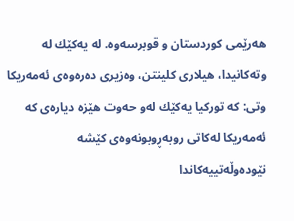هه‌رێمی‌ كوردستان و قوبرسه‌وه‌. له‌ یه‌كێك له‌ وته‌كانیدا، هیلاری‌ كلینتن، وه‌زیری‌ ده‌ره‌وه‌ی‌ ئه‌مه‌ریكا وتی‌: كه‌ توركیا یه‌كێك له‌و حه‌وت هێزه‌ دیاره‌ی كه‌ ئه‌مه‌ریكا له‌كاتی‌ روبه‌ڕوبونه‌وه‌ی‌ كێشه‌ نێوده‌وڵه‌تییه‌كاندا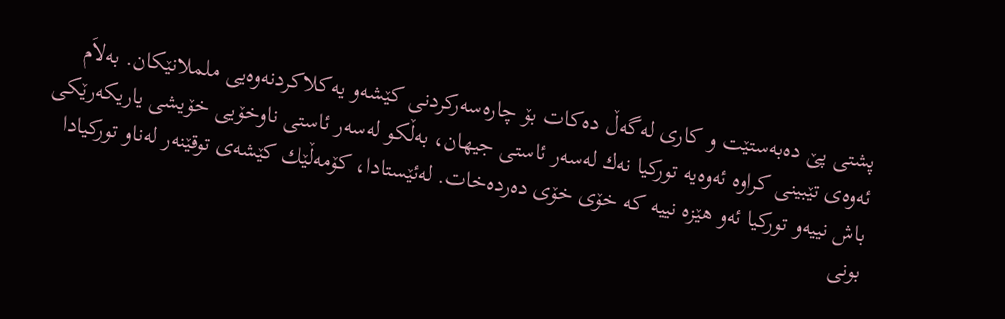پشتی‌ پێ ده‌به‌ستێت و كاری‌ له‌گه‌ڵ ده‌كات بۆ چاره‌سه‌ركردنی‌ كێشه‌و یه‌كلاكردنه‌وه‌یی ململانێكان. به‌لاَم ئه‌وه‌ی‌ تێبینی‌ كراوه‌ ئه‌وه‌یه‌ توركیا نه‌ك له‌سه‌ر ئاستی‌ جیهان، به‌ڵكو له‌سه‌ر ئاستی‌ ناوخۆیی خۆیشی‌ یاریكه‌رێكی‌ باش نییه‌و توركیا ئه‌و هێزه‌ نییه‌ كه‌ خۆی‌ خۆی‌ ده‌رده‌خات. له‌ئێستادا، كۆمه‌ڵێك كێشه‌ی‌ توقێنه‌ر له‌ناو توركیادا بونی‌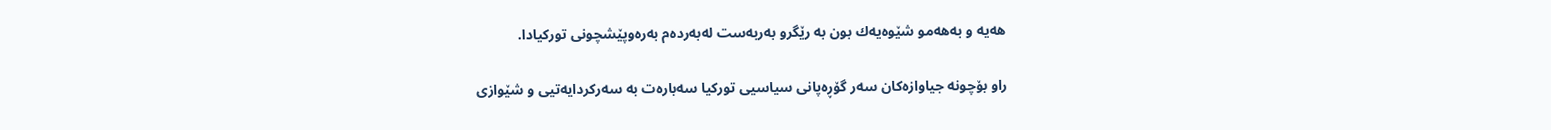هه‌یه‌ و به‌هه‌مو شێوه‌یه‌ك بون به‌ رێگرو به‌ربه‌ست له‌به‌رده‌م به‌ره‌وپێشچونی‌ توركیادا.

راو بۆچونه‌ جیاوازه‌كان سه‌ر گۆڕه‌پانی سیاسیی توركیا سه‌باره‌ت به‌ سه‌ركردایه‌تیی و شێوازی‌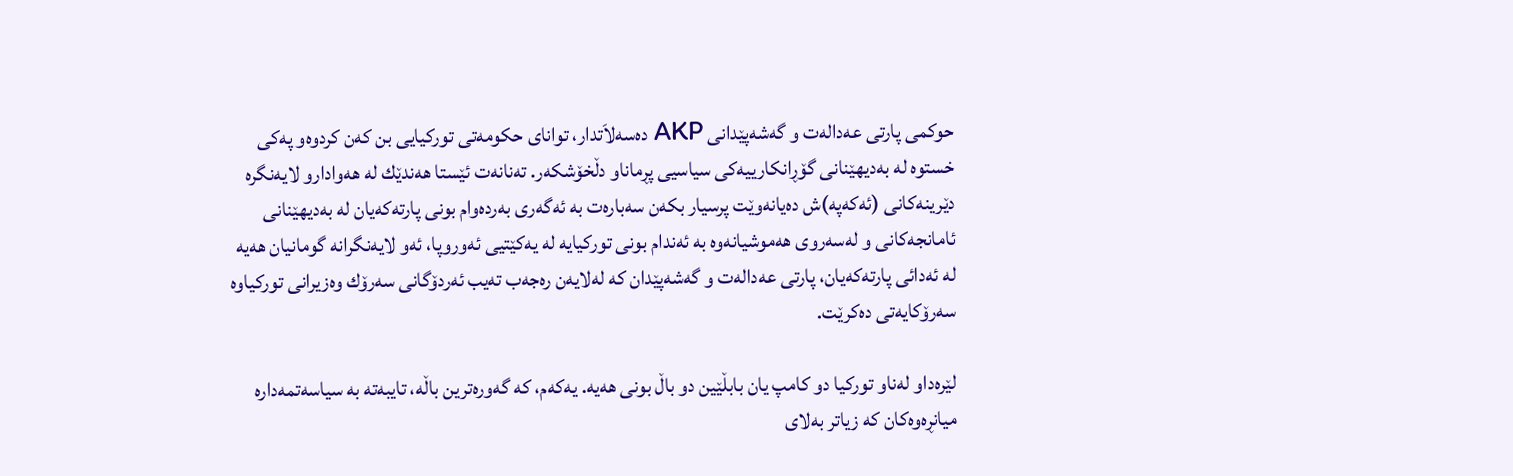حوكمی‌ پارتی‌ عه‌داله‌ت و گه‌شه‌پێدانی‌ AKP ده‌سه‌لاَتدار، توانای حكومه‌تی‌ توركیایی بن كه‌ن كردوه‌و په‌كی‌ خستوه‌ له‌ به‌دیهێنانی‌ گۆڕانكارییه‌كی‌ سیاسیی پڕماناو دڵخۆشكه‌ر. ته‌نانه‌ت ئێستا هه‌ندێك له‌ هه‌وادارو لایه‌نگره‌ دێرینه‌كانی‌ (ئه‌كه‌په‌)ش ده‌یانه‌وێت پرسیار بكه‌ن سه‌باره‌ت به‌ ئه‌گه‌ری‌ به‌رده‌وام بونی‌ پارته‌كه‌یان له‌ به‌دیهێنانی‌ ئامانجه‌كانی‌ و له‌سه‌روی‌ هه‌موشیانه‌وه‌ به‌ ئه‌ندام بونی‌ توركیایه‌ له‌ یه‌كێتیی ئه‌وروپا، ئه‌و لایه‌نگرانه‌ گومانیان هه‌یه‌ له‌ ئه‌دائی‌ پارته‌كه‌یان، پارتی‌ عه‌داله‌ت و گه‌شه‌پێدان كه‌ له‌لایه‌ن ره‌جه‌ب ته‌یب ئه‌ردۆگانی‌ سه‌رۆك وه‌زیرانی‌ توركیاوه‌ سه‌رۆكایه‌تی‌ ده‌كرێت.

لێره‌داو له‌ناو توركیا دو كامپ یان بابڵێین دو باڵ بونی‌ هه‌یه‌. یه‌كه‌م، كه‌ گه‌وره‌ترین باڵه‌، تایبه‌ته‌ به‌ سیاسه‌تمه‌داره‌ میانڕه‌وه‌كان كه‌ زیاتر به‌لای‌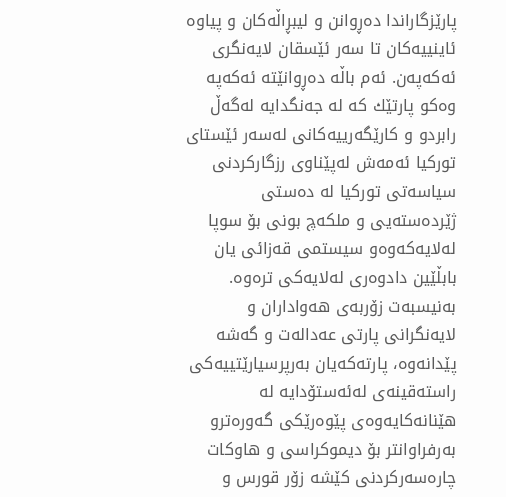پارێزگاراندا ده‌ڕوانن و لیبڕاڵه‌كان و پیاوه‌ ئاینییه‌كان تا سه‌ر ئێسقان لایه‌نگری‌ ئه‌كه‌په‌ن. ئه‌م باڵه‌ ده‌ڕوانێته‌ ئه‌كه‌په‌ وه‌كو پارتێك كه‌ له‌ جه‌نگدایه‌ له‌گه‌ڵ رابردو و كارێگه‌رییه‌كانی‌ له‌سه‌ر ئێستای‌ توركیا ئه‌مه‌ش له‌پێناوی‌ رزگاركردنی‌ سیاسه‌تی توركیا له‌ ده‌ستی‌ ژێرده‌سته‌یی و ملكه‌چ بونی‌ بۆ سوپا له‌لایه‌كه‌وه‌و سیستمی‌ قه‌زائی‌ یان بابڵێین دادوه‌ری‌ له‌لایه‌كی‌ تره‌وه‌. به‌نیسبه‌ت زۆربه‌ی‌ هه‌واداران و لایه‌نگرانی‌ پارتی‌ عه‌داله‌ت و گه‌شه‌ پێدانه‌وه‌، پارته‌كه‌یان به‌رپرسیارێتییه‌كی‌ راسته‌قینه‌ی‌ له‌ئه‌ستۆدایه‌ له‌ هێنانه‌كایه‌وه‌ی‌ پێوه‌رێكی‌ گه‌وره‌ترو به‌رفراوانتر بۆ دیموكراسی‌ و هاوكات چاره‌سه‌ركردنی‌ كێشه‌ زۆر قورس و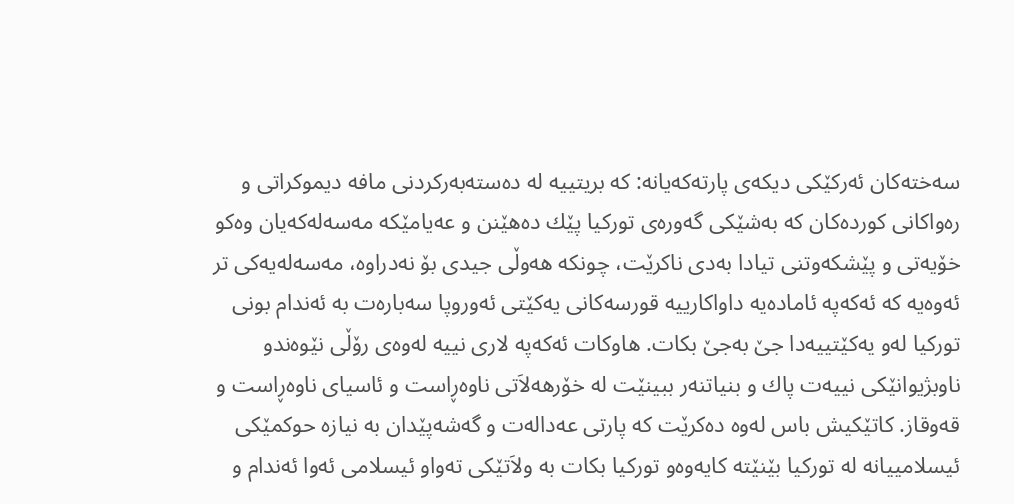سه‌خته‌كان ئه‌ركێكی‌ دیكه‌ی‌ پارته‌كه‌یانه‌: كه‌ بریتییه‌ له‌ ده‌سته‌به‌ركردنی‌ مافه‌ دیموكراتی و ره‌واكانی‌ كورده‌كان كه‌ به‌شێكی‌ گه‌وره‌ی‌ توركیا پێك ده‌هێنن و عه‌یامێكه‌ مه‌سه‌له‌كه‌یان وه‌كو خۆیه‌تی‌ و پێشكه‌وتنی‌ تیادا به‌دی‌ ناكرێت، چونكه‌ هه‌وڵی‌ جیدی‌ بۆ نه‌دراوه‌، مه‌سه‌له‌یه‌كی‌ تر ئه‌وه‌یه‌ كه‌ ئه‌كه‌په‌ ئاماده‌یه‌ داواكارییه‌ قورسه‌كانی‌ یه‌كێتی‌ ئه‌وروپا سه‌باره‌ت به‌ ئه‌ندام بونی‌ توركیا له‌و یه‌كێتییه‌دا جێ به‌جێ‌ بكات. هاوكات ئه‌كه‌په‌ لاری‌ نییه‌ له‌وه‌ی‌ رۆڵی‌ نێوه‌ندو ناوبژیوانێكی‌ نییه‌ت پاك و بنیاتنه‌ر ببینێت له‌ خۆرهه‌لاَتی‌ ناوه‌ڕاست و ئاسیای‌ ناوه‌ڕاست و قه‌وقاز. كاتێكیش باس له‌وه‌ ده‌كرێت كه‌ پارتی‌ عه‌داله‌ت و گه‌شه‌پێدان به‌ نیازه‌ حوكمێكی‌ ئیسلامییانه‌ له‌ توركیا بێنێته‌ كایه‌وه‌و توركیا بكات به‌ ولاَتێكی‌ ته‌واو ئیسلامی‌ ئه‌وا ئه‌ندام و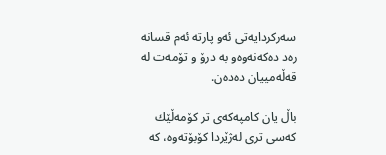سه‌ركردایه‌تی‌ ئه‌و پارته‌ ئه‌م قسانه‌ ره‌د ده‌كه‌نه‌وه‌و به‌ درۆ و تۆمه‌ت له‌ قه‌ڵه‌مییان ده‌ده‌ن.

باڵ یان كامپه‌كه‌ی‌ تر كۆمه‌ڵێك كه‌سی‌ تری‌ له‌ژێردا كۆبۆته‌وه‌، كه‌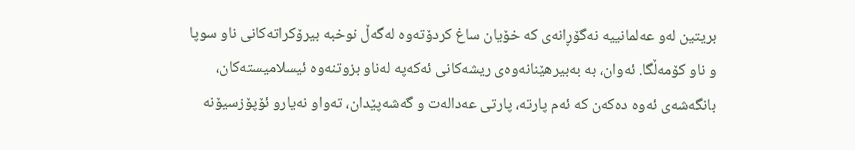بریتین له‌و عه‌لمانییه‌ نه‌گۆڕانه‌ی‌ كه‌ خۆیان ساغ كردۆته‌وه‌ له‌گه‌ڵ نوخبه‌ بیرۆكراته‌كانی‌ ناو سوپا و ناو كۆمه‌ڵگا. ئه‌وان، به‌ به‌بیرهێنانه‌وه‌ی‌ ریشه‌كانی‌ ئه‌كه‌په‌ له‌ناو بزوتنه‌وه‌ ئیسلامیسته‌كان، بانگه‌شه‌ی‌ ئه‌وه‌ ده‌كه‌ن كه‌ ئه‌م پارته‌، پارتی‌ عه‌داله‌ت و گه‌شه‌پێدان، ته‌واو نه‌یارو ئۆپۆزسیۆنه‌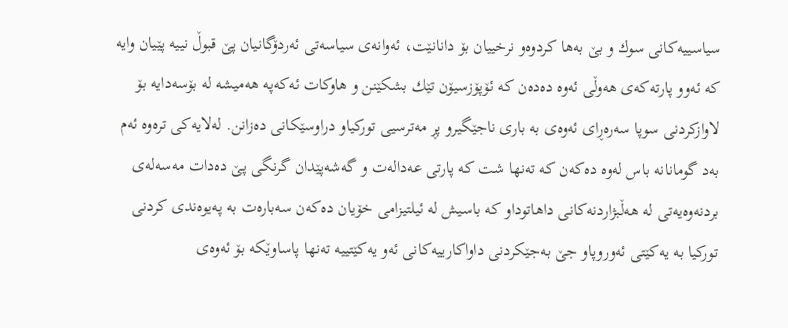سیاسییه‌كانی‌ سوك و بێ‌ به‌ها كردوه‌و نرخییان بۆ دانانێت، ئه‌وانه‌ی‌ سیاسه‌تی‌ ئه‌ردۆگانیان پێ قبوڵ نییه‌ پێیان وایه‌ كه‌ ئه‌وو پارته‌كه‌ی‌ هه‌وڵی‌ ئه‌وه‌ ده‌ده‌ن كه‌ ئۆپۆزسیۆن تێك بشكێنن و هاوكات ئه‌كه‌په‌ هه‌میشه‌ له‌ بۆسه‌دایه‌ بۆ لاوازكردنی‌ سوپا سه‌ره‌ڕای‌ ئه‌وه‌ی‌ به‌ باری‌ ناجێگیرو پڕ مه‌ترسیی توركیاو دراوسێكانی‌ ده‌زانن. له‌لایه‌كی‌ تره‌وه‌ ئه‌م به‌د گومانانه‌ باس له‌وه‌ ده‌كه‌ن كه‌ ته‌نها شت كه‌ پارتی‌ عه‌داله‌ت و گه‌شه‌پێدان گرنگی‌ پێ ده‌دات مه‌سه‌له‌ی‌ بردنه‌وه‌یه‌تی‌ له‌ هه‌ڵبژاردنه‌كانی‌ داهاتوداو كه‌ باسیش له‌ ئیلتیزامی‌ خۆیان ده‌كه‌ن سه‌باره‌ت به‌ په‌یوه‌ندی‌ كردنی‌ توركیا به‌ یه‌كێتی‌ ئه‌وروپاو جێ به‌جێكردنی‌ داواكارییه‌كانی‌ ئه‌و یه‌كێتییه‌ ته‌نها پاساوێكه‌ بۆ ئه‌وه‌ی‌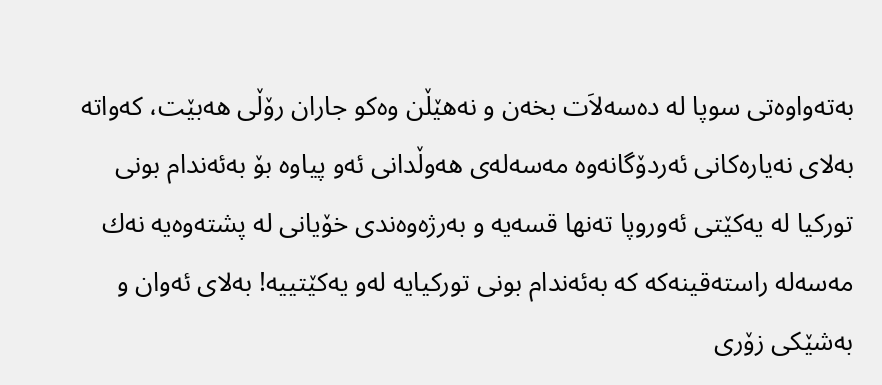به‌ته‌واوه‌تی‌ سوپا له‌ ده‌سه‌لاَت بخه‌ن و نه‌هێڵن وه‌كو جاران رۆڵی‌ هه‌بێت، كه‌واته‌ به‌لای‌ نه‌یاره‌كانی‌ ئه‌ردۆگانه‌وه‌ مه‌سه‌له‌ی‌ هه‌وڵدانی‌ ئه‌و پیاوه‌ بۆ به‌ئه‌ندام بونی‌ توركیا له‌ یه‌كێتی‌ ئه‌وروپا ته‌نها قسه‌یه‌ و به‌رژه‌وه‌ندی‌ خۆیانی‌ له‌ پشته‌وه‌یه‌ نه‌ك مه‌سه‌له‌ راسته‌قینه‌كه‌ كه‌ به‌ئه‌ندام بونی‌ توركیایه‌ له‌و یه‌كێتییه‌! به‌لای‌ ئه‌وان و به‌شێكی‌ زۆری‌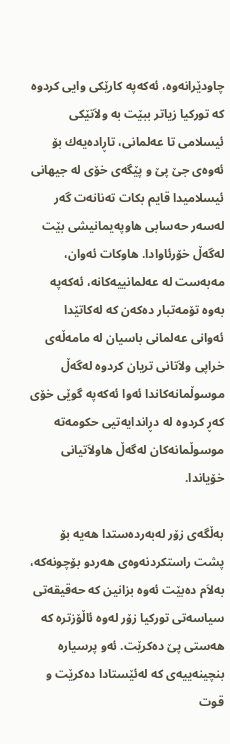چاودێرانه‌وه‌، ئه‌كه‌په‌ كارێكی‌ وایی كردوه‌ كه‌ توركیا زیاتر ببێت به‌ ولاَتێكی‌ ئیسلامی‌ تا عه‌لمانی‌، تاڕاده‌یه‌ك بۆ ئه‌وه‌ی‌ جێ پێ و پێگه‌ی‌ خۆی‌ له‌ جیهانی‌ ئیسلامیدا قایم بكات ته‌نانه‌ت گه‌ر له‌سه‌ر حه‌سابی‌ هاوپه‌یمانیشی‌ بێت له‌گه‌ڵ خۆرئاوادا. هاوكات ئه‌وان، مه‌به‌ست له‌ عه‌لمانییه‌كانه‌، ئه‌كه‌په‌ به‌وه‌ تۆمه‌تبار ده‌كه‌ن كه‌ له‌كاتێدا ئه‌وانی‌ عه‌لمانی‌ باسیان له‌ مامه‌ڵه‌ی‌ خراپی‌ ولاَتانی‌ تریان كردوه‌ له‌گه‌ڵ موسوڵمانه‌كاندا ئه‌وا ئه‌كه‌په‌ گوێی خۆی‌ كه‌ڕ كردوه‌ له‌ دڕاندایه‌تیی حكومه‌ته‌ موسوڵمانه‌كان له‌گه‌ڵ هاولاَتیانی‌ خۆیاندا.

به‌ڵگه‌ی‌ زۆر له‌به‌رده‌ستدا هه‌یه‌ بۆ پشت راستكردنه‌وه‌ی‌ هه‌ردو بۆچونه‌كه‌، به‌لاَم ده‌بێت ئه‌وه‌ بزانین كه‌ حه‌قیقه‌تی‌ سیاسه‌تی‌ توركیا زۆر له‌وه‌ ئاڵۆزتره‌ كه‌ هه‌ستی‌ پێ ده‌كرێت. ئه‌و پرسیاره‌ بنچینه‌ییه‌ی‌ كه‌ له‌ئێستادا ده‌كرێت و قوت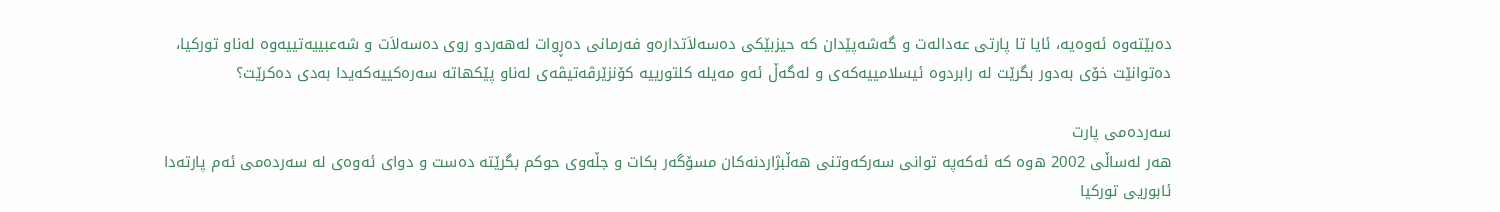ده‌بێته‌وه‌ ئه‌وه‌یه‌، ئایا تا پارتی‌ عه‌داله‌ت و گه‌شه‌پێدان كه‌ حیزبێكی‌ ده‌سه‌لاَتداره‌و فه‌رمانی‌ ده‌ڕوات له‌هه‌ردو روی‌ ده‌سه‌لاَت و شه‌عبییه‌تییه‌وه‌ له‌ناو توركیا، ده‌توانێت خۆی‌ به‌دور بگرێت له‌ رابردوه‌ ئیسلامییه‌كه‌ی‌ و له‌گه‌ڵ ئه‌و مه‌یله‌ كلتورییه‌ كۆنزێرڤه‌تیڤه‌ی‌ له‌ناو پێكهاته‌ سه‌ره‌كییه‌كه‌یدا به‌دی‌ ده‌كرێت؟

سه‌رده‌می‌ پارت
هه‌ر له‌ساڵی‌ 2002 ه‌وه‌ كه‌ ئه‌كه‌په‌ توانی‌ سه‌ركه‌وتنی‌ هه‌ڵبژاردنه‌كان مسۆگه‌ر بكات و جڵه‌وی‌ حوكم بگرێته‌ ده‌ست و دوای‌ ئه‌وه‌ی‌ له‌ سه‌رده‌می‌ ئه‌م پارته‌دا ئابوریی توركیا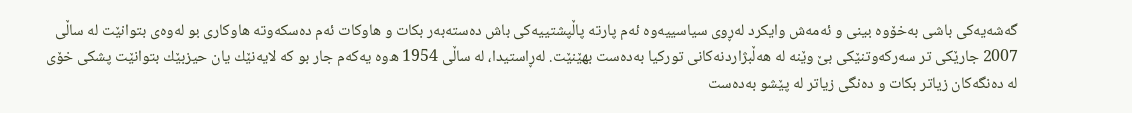گه‌شه‌یه‌كی‌ باشی‌ به‌خۆوه‌ بینی‌ و ئه‌مه‌ش وایكرد له‌ڕوی‌ سیاسییه‌وه‌ ئه‌م پارته‌ پاڵپشتییه‌كی‌ باش ده‌سته‌به‌ر بكات و هاوكات ئه‌م ده‌سكه‌وته‌ هاوكاری بو له‌وه‌ی‌ بتوانێت له‌ ساڵی‌ 2007 جارێكی‌ تر سه‌ركه‌وتنێكی‌ بێ‌ وێنه‌ له‌ هه‌ڵبژاردنه‌كانی‌ توركیا به‌ده‌ست بهێنێت. له‌ڕاستیدا، له‌ ساڵی‌ 1954 ه‌وه‌ یه‌كه‌م جار بو كه‌ لایه‌نێك یان حیزبێك بتوانێت پشكی‌ خۆی‌ له‌ ده‌نگه‌كان زیاتر بكات و ده‌نگی‌ زیاتر له‌ پێشو به‌ده‌ست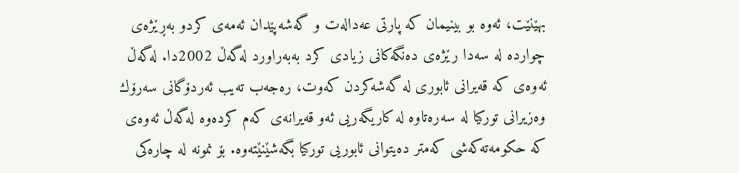بهێنێت، ئه‌وه‌ بو بینیمان كه‌ پارتی‌ عه‌داله‌ت و گه‌شه‌پێدان ئه‌مه‌ی‌ كردو به‌ڕێژه‌ی‌ چوارده‌ له‌ سه‌دا رێژه‌ی‌ ده‌نگه‌كانی‌ زیادی‌ كرد به‌به‌راورد له‌گه‌ڵ 2002دا. له‌گه‌ڵ ئه‌وه‌ی‌ كه‌ قه‌یرانی‌ ئابوری‌ له‌ گه‌شه‌كردن كه‌وت، ره‌جه‌ب ته‌یب ئه‌ردۆگانی‌ سه‌رۆك وه‌زیرانی‌ توركیا له‌ سه‌ره‌تاوه‌ له‌ كاریگه‌ریی ئه‌و قه‌یرانه‌ی‌ كه‌م كرده‌وه‌ له‌گه‌ڵ ئه‌وه‌ی‌ كه‌ حكومه‌ته‌كه‌شی‌ كه‌متر ده‌یتوانی‌ ئابوریی توركیا بگه‌شێنێته‌وه‌. بۆ نمونه‌ له‌ چاره‌كی‌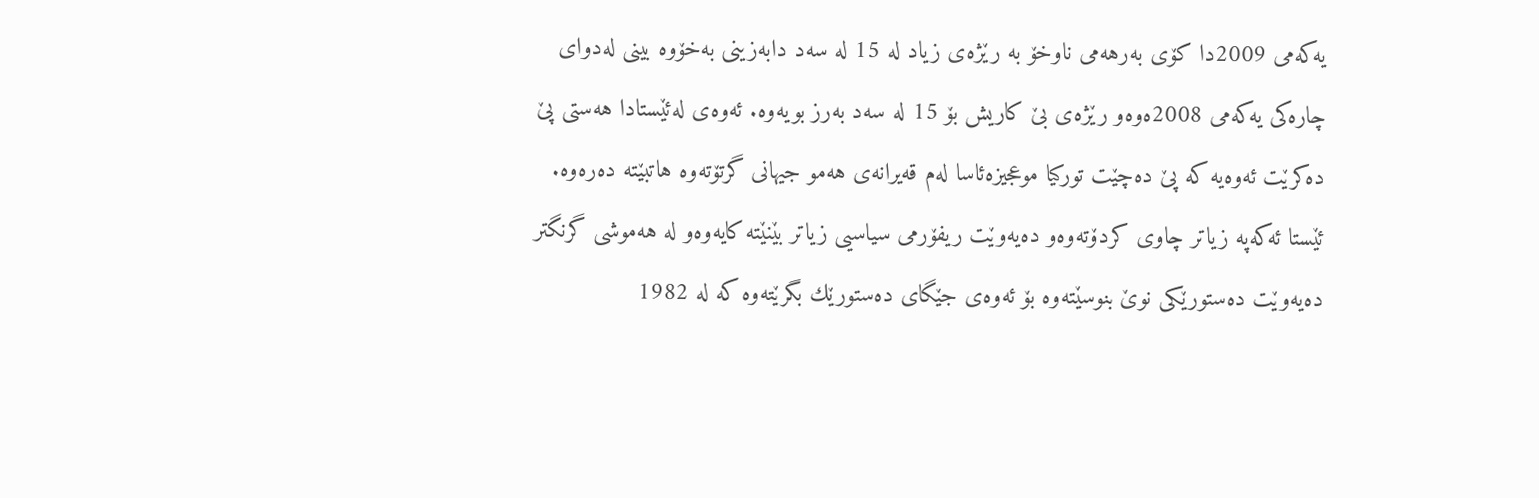یه‌كه‌می‌ 2009دا كۆی‌ به‌رهه‌می‌ ناوخۆ به‌ رێژه‌ی‌ زیاد له‌ 15 له‌ سه‌د دابه‌زینی‌ به‌خۆوه‌ بینی‌ له‌دوای‌ چاره‌كی‌ یه‌كه‌می‌ 2008ه‌وه‌و رێژه‌ی‌ بێ كاریش بۆ 15 له‌ سه‌د به‌رز بویه‌وه‌. ئه‌وه‌ی‌ له‌ئێستادا هه‌ستی‌ پێ ده‌كرێت ئه‌وه‌یه‌ كه‌ پێ ده‌چێت توركیا موعجیزه‌ئاسا له‌م قه‌یرانه‌ی‌ هه‌مو جیهانی‌ گرتۆته‌وه‌ هاتبێته‌ ده‌ره‌وه‌. ئێستا ئه‌كه‌په‌ زیاتر چاوی‌ كردۆته‌وه‌و ده‌یه‌وێت ریفۆرمی‌ سیاسیی زیاتر بێنێته‌ كایه‌وه‌و له‌ هه‌موشی‌ گرنگتر ده‌یه‌وێت ده‌ستورێكی‌ نوێ‌ بنوسێته‌وه‌ بۆ ئه‌وه‌ی‌ جێگای‌ ده‌ستورێك بگرێته‌وه‌ كه‌ له‌ 1982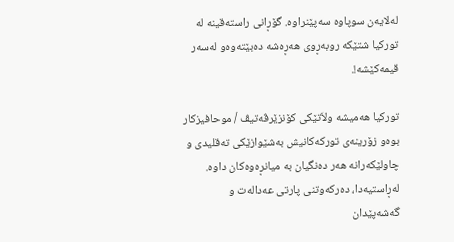له‌لایه‌ن سوپاوه‌ سه‌پێنراوه‌. گۆڕانی‌ راسته‌قینه‌ له‌ توركیا شتێكه‌ روبه‌ڕوی‌ هه‌ڕه‌شه‌ ده‌بێته‌وه‌و له‌سه‌ر قیمه‌كێشه‌!.

توركیا هه‌میشه‌ ولاَتێكی‌ كۆنزێرڤه‌تیڤ / موحافیزكار بوه‌و زۆرینه‌ی‌ توركه‌كانیش به‌شێوازێكی‌ ته‌قلیدی‌ و چاولێكه‌رانه‌ هه‌ر ده‌نگیان به‌ میانڕه‌وه‌كان داوه‌. له‌ڕاستیه‌دا، ده‌ركه‌وتنی‌ پارتی‌ عه‌داله‌ت و گه‌شه‌پێدان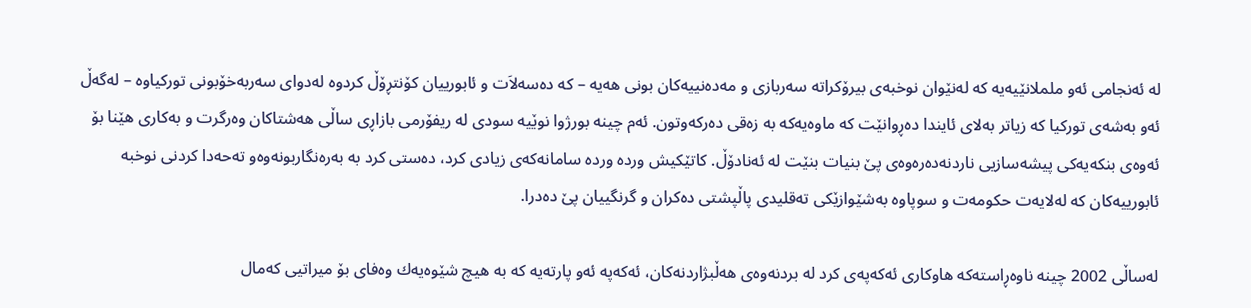له‌ ئه‌نجامی‌ ئه‌و ململانێیه‌یه‌ كه‌ له‌نێوان نوخبه‌ی‌ بیرۆكراته‌ سه‌ربازی‌ و مه‌ده‌نییه‌كان بونی‌ هه‌یه‌ – كه‌ ده‌سه‌لاَت و ئابورییان كۆنتڕۆڵ كردوه‌ له‌دوای‌ سه‌ربه‌خۆبونی‌ توركیاوه‌ – له‌گه‌ڵ ئه‌و به‌شه‌ی‌ توركیا كه‌ زیاتر به‌لای‌ ئایندا ده‌ڕوانێت كه‌ ماوه‌یه‌كه‌ به‌ زه‌قی‌ ده‌ركه‌وتون. ئه‌م چینه‌ بورژوا نوێیه‌ سودی‌ له‌ ریفۆرمی‌ بازاڕی‌ ساڵی‌ هه‌شتاكان وه‌رگرت و به‌كاری‌ هێنا بۆ ئه‌وه‌ی‌ بنكه‌یه‌كی‌ پیشه‌سازیی ناردنه‌ده‌ره‌وه‌ی‌ پێ بنیات بنێت له‌ ئه‌نادۆڵ. كاتێكیش ورده‌ ورده‌ سامانه‌كه‌ی‌ زیادی‌ كرد، ده‌ستی‌ كرد به‌ به‌ره‌نگاربونه‌وه‌و ته‌حه‌دا كردنی‌ نوخبه‌ ئابورییه‌كان كه‌ له‌لایه‌ت حكومه‌ت و سوپاوه‌ به‌شێوازێكی‌ ته‌قلیدی‌ پاڵپشتی‌ ده‌كران و گرنگییان پێ ده‌درا.

له‌ساڵی‌ 2002 چینه‌ ناوه‌ڕاسته‌كه‌ هاوكاری‌ ئه‌كه‌په‌ی‌ كرد له‌ بردنه‌وه‌ی‌ هه‌ڵبژاردنه‌كان، ئه‌كه‌په‌ ئه‌و پارته‌یه‌ كه‌ به‌ هیچ شێوه‌یه‌ك وه‌فای‌ بۆ میراتیی كه‌مال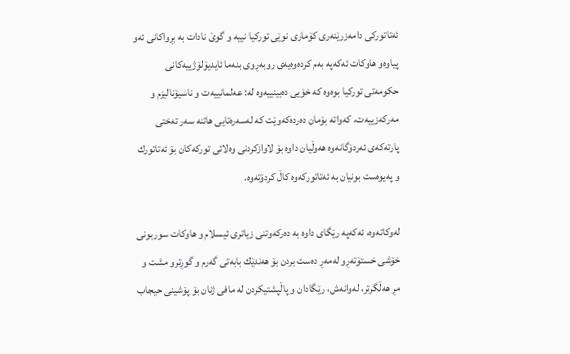ئه‌تاتوركی‌ دامه‌زرێنه‌ری‌ كۆماری‌ نوێی توركیا نییه‌ و گوێ‌ نادات به‌ بڕواكانی‌ ئه‌و پیاوه‌و هاوكات ئه‌كه‌په‌ به‌م كرده‌وه‌یه‌ی‌ روبه‌ڕوی‌ بنه‌ما ئایدیۆلۆژییه‌كانی‌ حكومه‌تی‌ توركیا بوه‌وه‌ كه‌ خۆیی ده‌بینییه‌وه‌ له‌: عه‌لمانییه‌ت و ناسیۆنالیزم و مه‌ركه‌زییه‌ت، كه‌واته‌ بۆمان ده‌رده‌كه‌وێت كه‌ له‌سه‌ره‌تایی هاتنه‌ سه‌ر ته‌ختی‌ پارته‌كه‌ی‌ ئه‌ردۆگانه‌وه‌ هه‌وڵیان داوه‌ بۆ لاوازكردنی‌ وه‌لائی‌ توركه‌كان بۆ ئه‌تاتورك و په‌یوه‌ست بونیان به‌ ئه‌تاتوركه‌وه‌ كاڵ كردۆته‌وه‌.

له‌وكاته‌وه‌، ئه‌كه‌په‌ رێگای‌ داوه‌ به‌ ده‌ركه‌وتنی‌ زیاتری‌ ئیسلام و هاوكات سوربونی‌ خۆشی‌ خستۆته‌ڕو له‌مه‌ڕ ده‌ست بردن بۆ هه‌ندێك بابه‌تی‌ گه‌رم و گوڕترو مشت و مڕ هه‌ڵگرتر، له‌وانه‌ش، رێگادان و پاڵپشتیكردن له‌ مافی‌ ژنان بۆ پۆشینی‌ حیجاب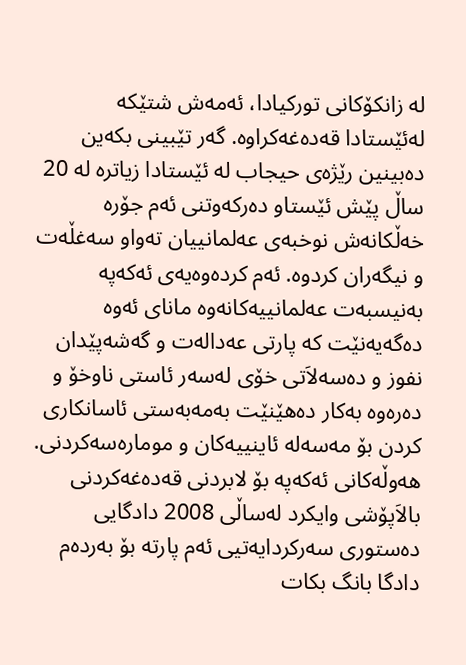له‌ زانكۆكانی‌ توركیادا، ئه‌مه‌ش شتێكه‌ له‌ئێستادا قه‌ده‌غه‌كراوه‌. گه‌ر تێبینی‌ بكه‌ین ده‌بینین رێژه‌ی‌ حیجاب له‌ ئێستادا زیاتره‌ له‌ 20 ساڵ پێش ئێستاو ده‌ركه‌وتنی‌ ئه‌م جۆره‌ خه‌ڵكانه‌ش نوخبه‌ی‌ عه‌لمانییان ته‌واو سه‌غڵه‌ت و نیگه‌ران كردوه‌. ئه‌م كرده‌وه‌یه‌ی‌ ئه‌كه‌په‌ به‌نیسبه‌ت عه‌لمانییه‌كانه‌وه‌ مانای‌ ئه‌وه‌ ده‌گه‌یه‌نێت كه‌ پارتی‌ عه‌داله‌ت و گه‌شه‌پێدان نفوز و ده‌سه‌لاَتی‌ خۆی‌ له‌سه‌ر ئاستی‌ ناوخۆ و ده‌ره‌وه‌ به‌كار ده‌هێنێت به‌مه‌به‌ستی‌ ئاسانكاری‌ كردن بۆ مه‌سه‌له‌ ئاینییه‌كان و موماره‌سه‌كردنی‌. هه‌وڵه‌كانی‌ ئه‌كه‌په‌ بۆ لابردنی‌ قه‌ده‌غه‌كردنی‌ بالاَپۆشی‌ وایكرد له‌ساڵی‌ 2008 دادگایی ده‌ستوری‌ سه‌ركردایه‌تیی ئه‌م پارته‌ بۆ به‌رده‌م دادگا بانگ بكات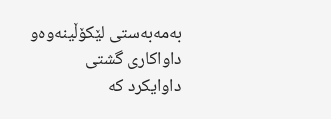به‌مه‌به‌ستی‌ لێكۆڵینه‌وه‌و داواكاری‌ گشتی‌ داوایكرد كه‌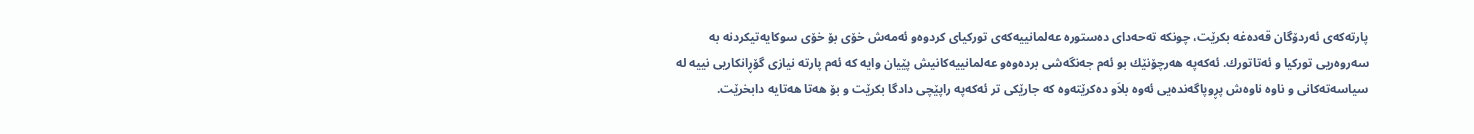پارته‌كه‌ی‌ ئه‌ردۆگان قه‌ده‌غه‌ بكرێت، چونكه‌ ته‌حه‌دای‌ ده‌ستوره‌ عه‌لمانییه‌كه‌ی‌ توركیای‌ كردوه‌و ئه‌مه‌ش خۆی‌ بۆ خۆی‌ سوكایه‌تیكردنه‌ به‌ سه‌روه‌ریی توركیا و ئه‌تاتورك. ئه‌كه‌په‌ هه‌رچۆنێك بو ئه‌م جه‌نگه‌شی‌ برده‌وه‌و عه‌لمانییه‌كانیش پێیان وایه‌ كه‌ ئه‌م پارته‌ نیازی‌ گۆڕانكاریی نییه‌ له‌ سیاسه‌ته‌كانی‌ و ناوه‌ ناوه‌ش پڕوپاگه‌نده‌یی ئه‌وه‌ بلاَو ده‌كرێته‌وه‌ كه‌ جارێكی‌ تر ئه‌كه‌په‌ راپێچی‌ دادگا بكرێت و بۆ هه‌تا هه‌تایه‌ دابخرێت.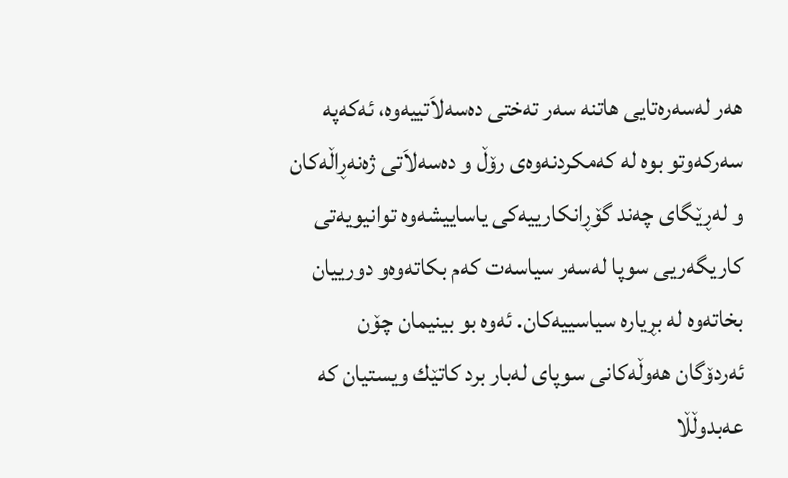هه‌ر له‌سه‌ره‌تایی هاتنه‌ سه‌ر ته‌ختی‌ ده‌سه‌لاَتییه‌وه‌، ئه‌كه‌په‌ سه‌ركه‌وتو بوه‌ له‌ كه‌مكردنه‌وه‌ی‌ رۆڵ و ده‌سه‌لاَتی‌ ژه‌نه‌ڕاڵه‌كان و له‌ڕێگای‌ چه‌ند گۆڕانكارییه‌كی‌ یاساییشه‌وه‌ توانیویه‌تی‌ كاریگه‌ریی سوپا له‌سه‌ر سیاسه‌ت كه‌م بكاته‌وه‌و دورییان بخاته‌وه‌ له‌ بڕیاره‌ سیاسییه‌كان. ئه‌وه‌ بو بینیمان چۆن ئه‌ردۆگان هه‌وڵه‌كانی‌ سوپای‌ له‌بار برد كاتێك ویستیان كه‌ عه‌بدوڵڵا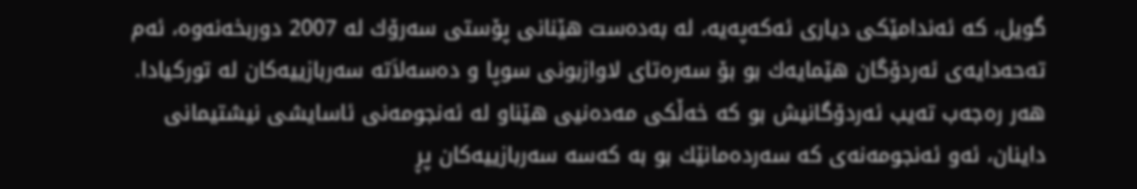گویل، كه‌ ئه‌ندامێكی‌ دیاری ئه‌كه‌په‌یه‌، له‌ به‌ده‌ست هێنانی‌ پۆستی‌ سه‌رۆك له‌ 2007 دوربخه‌نه‌وه‌، ئه‌م ته‌حه‌دایه‌ی‌ ئه‌ردۆگان هێمایه‌ك بو بۆ سه‌ره‌تای‌ لاوازبونی‌ سوپا و ده‌سه‌لاَته‌ سه‌ربازییه‌كان له‌ توركیادا. هه‌ر ره‌جه‌ب ته‌یب ئه‌ردۆگانیش بو كه‌ خه‌ڵكی‌ مه‌ده‌نیی هێناو له‌ ئه‌نجومه‌نی‌ ئاسایشی‌ نیشتیمانی‌ داینان، ئه‌و ئه‌نجومه‌نه‌ی‌ كه‌ سه‌رده‌مانێك بو به‌ كه‌سه‌ سه‌ربازییه‌كان پڕ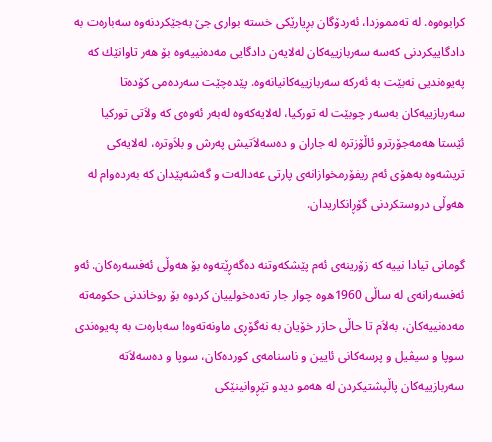كرابوه‌وه‌. له‌ ته‌مموزدا، ئه‌ردۆگان بڕیارێكی‌ خسته‌ بواری‌ جێ به‌جێكردنه‌وه‌ سه‌باره‌ت به‌ دادگاییكردنی‌ كه‌سه‌ سه‌ربازییه‌كان له‌لایه‌ن دادگایی مه‌ده‌نییه‌وه‌ بۆ هه‌ر تاوانێك كه‌ په‌یوه‌ندیی نه‌بێت به‌ ئه‌ركه‌ سه‌ربازییه‌كانیانه‌وه‌. پێده‌چێت سه‌رده‌می‌ كۆده‌تا سه‌ربازییه‌كان به‌سه‌ر چوبێت له‌ توركیا، له‌لایه‌كه‌وه‌ له‌به‌ر ئه‌وه‌ی‌ كه‌ ولاَتی‌ توركیا ئێستا هه‌مه‌جۆرترو ئاڵۆزتره‌ له‌ جاران و ده‌سه‌لاَتیش په‌رش و بلاَوتره‌، له‌لایه‌كی‌ تریشه‌وه‌ به‌هۆی‌ ئه‌م ریفۆرمخوازانه‌ی‌ پارتی‌ عه‌داله‌ت و گه‌شه‌پێدان كه‌ به‌رده‌وام له‌ هه‌وڵی‌ دروستكردنی‌ گۆڕانكاریدان.

گومانی‌ تیادا نییه‌ كه‌ زۆرینه‌ی‌ ئه‌م پێشكه‌وتنه‌ ده‌گه‌ڕێته‌وه‌ بۆ هه‌وڵی‌ ئه‌فسه‌ره‌كان. ئه‌و ئه‌فسه‌رانه‌ی‌ له‌ ساڵی‌ 1960ه‌وه‌ چوار جار ته‌ده‌خولییان كردوه‌ بۆ روخاندنی‌ حكومه‌ته‌ مه‌ده‌نییه‌كان، به‌لاَم تا حاڵی‌ حازر خۆیان به‌ نه‌گۆڕی‌ ماونه‌ته‌وه‌! سه‌باره‌ت به‌ په‌یوه‌ندی‌ سوپا و سیڤیل و پرسه‌كانی‌ ئایین و ناسنامه‌ی‌ كورده‌كان، سوپا و ده‌سه‌لاَته‌ سه‌ربازییه‌كان پاڵپشتیكردن له‌ هه‌مو دیدو تێڕوانینێكی‌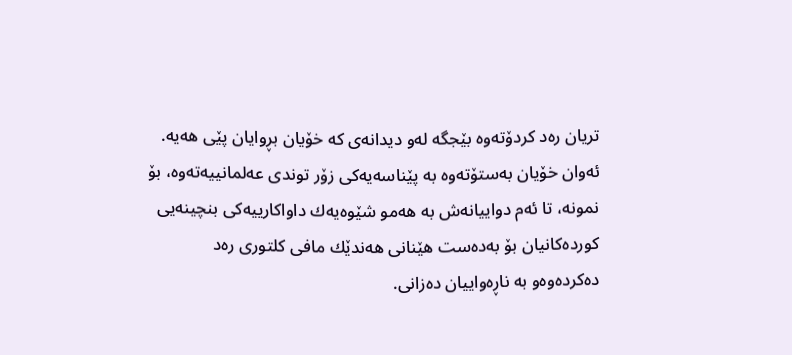تریان ره‌د كردۆته‌وه‌ بێجگه‌ له‌و دیدانه‌ی‌ كه‌ خۆیان بڕوایان پێی هه‌یه‌. ئه‌وان خۆیان به‌ستۆته‌وه‌ به‌ پێناسه‌یه‌كی‌ زۆر توندی‌ عه‌لمانییه‌ته‌وه‌، بۆ نمونه‌، تا ئه‌م دواییانه‌ش به‌ هه‌مو شێوه‌یه‌ك داواكارییه‌كی‌ بنچینه‌یی كورده‌كانیان بۆ به‌ده‌ست هێنانی‌ هه‌ندێك مافی‌ كلتوری ره‌د ده‌كرده‌وه‌و به‌ ناڕه‌واییان ده‌زانی‌.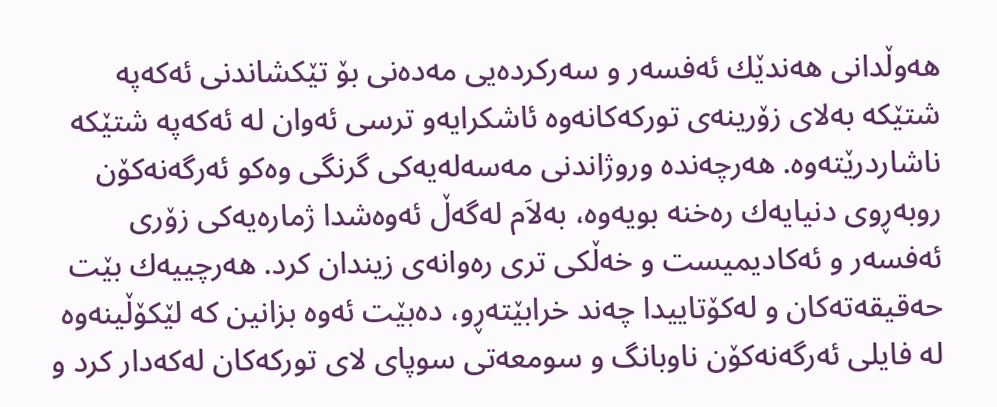هه‌وڵدانی‌ هه‌ندێك ئه‌فسه‌ر و سه‌ركرده‌یی مه‌ده‌نی‌ بۆ تێكشاندنی‌ ئه‌كه‌په‌ شتێكه‌ به‌لای‌ زۆرینه‌ی‌ توركه‌كانه‌وه‌ ئاشكرایه‌و ترسی‌ ئه‌وان له‌ ئه‌كه‌په‌ شتێكه‌ ناشاردرێته‌وه‌. هه‌رچه‌نده‌ وروژاندنی‌ مه‌سه‌له‌یه‌كی‌ گرنگی‌ وه‌كو ئه‌رگه‌نه‌كۆن روبه‌ڕوی‌ دنیایه‌ك ره‌خنه‌ بویه‌وه‌، به‌لاَم له‌گه‌ڵ ئه‌وه‌شدا ژماره‌یه‌كی‌ زۆری‌ ئه‌فسه‌ر و ئه‌كادیمیست و خه‌ڵكی‌ تری‌ ره‌وانه‌ی‌ زیندان كرد. هه‌رچییه‌ك بێت حه‌قیقه‌ته‌كان و له‌كۆتاییدا چه‌ند خرابێته‌ڕو، ده‌بێت ئه‌وه‌ بزانین كه‌ لێكۆڵینه‌وه‌ له‌ فایلی‌ ئه‌رگه‌نه‌كۆن ناوبانگ و سومعه‌تی‌ سوپای‌ لای‌ توركه‌كان له‌كه‌دار كرد و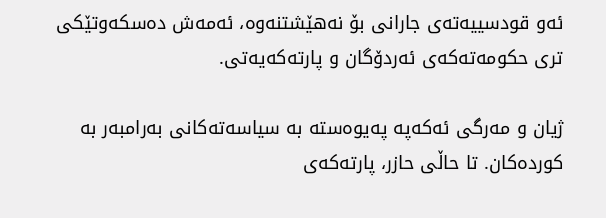ئه‌و قودسییه‌ته‌ی‌ جارانی‌ بۆ نه‌هێشتنه‌وه‌، ئه‌مه‌ش ده‌سكه‌وتێكی‌ تری‌ حكومه‌ته‌كه‌ی‌ ئه‌ردۆگان و پارته‌كه‌یه‌تی‌.

ژیان و مه‌رگی‌ ئه‌كه‌په‌ په‌یوه‌سته‌ به‌ سیاسه‌ته‌كانی‌ به‌رامبه‌ر به‌ كورده‌كان. تا حاڵی‌ حازر، پارته‌كه‌ی‌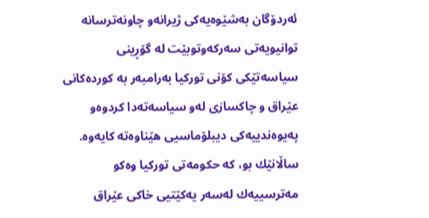ئه‌ردۆگان به‌شێوه‌یه‌كی‌ ژیرانه‌و چاونه‌ترسانه‌ توانیویه‌تی‌ سه‌ركه‌وتوبێت له‌ گۆڕینی‌ سیاسه‌تێكی‌ كۆنی‌ توركیا به‌رامبه‌ر به‌ كورده‌كانی‌ عێراق و چاكسازی‌ له‌و سیاسه‌ته‌دا كردوه‌و په‌یوه‌ندییه‌كی‌ دیبلۆماسیی‌ هێناوه‌ته‌ كایه‌وه‌. ساڵانێك بو، كه‌ حكومه‌تی‌ توركیا وه‌كو مه‌ترسییه‌ك له‌سه‌ر یه‌كێتیی خاكی‌ عێراق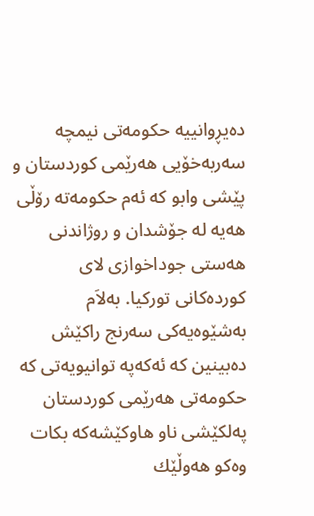ده‌یڕوانییه‌ حكومه‌تی‌ نیمچه‌ سه‌ربه‌خۆیی هه‌رێمی‌ كوردستان و پێشی‌ وابو كه‌ ئه‌م حكومه‌ته‌ رۆڵی‌ هه‌یه‌ له‌ جۆشدان و روژاندنی‌ هه‌ستی‌ جوداخوازی‌ لای‌ كورده‌كانی‌ توركیا. به‌لاَم به‌شێوه‌یه‌كی‌ سه‌رنج راكێش ده‌بینین كه‌ ئه‌كه‌په‌ توانیویه‌تی‌ كه‌ حكومه‌تی‌ هه‌رێمی‌ كوردستان په‌لكێشی‌ ناو هاوكێشه‌كه‌ بكات وه‌كو هه‌وڵێك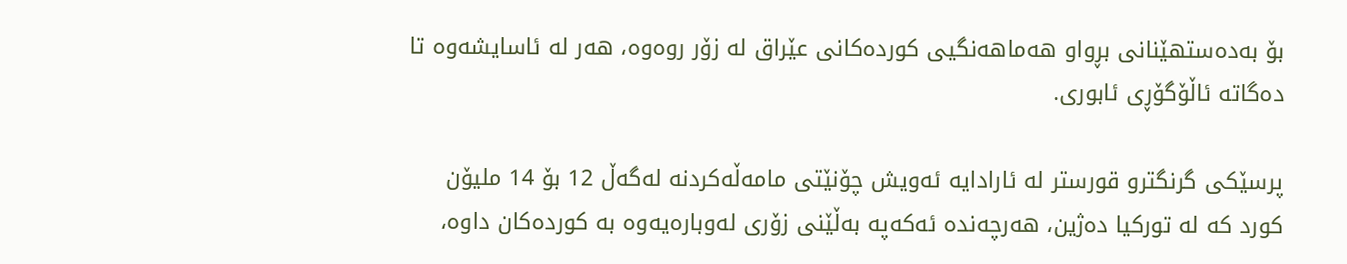بۆ به‌ده‌ستهێنانی‌ بڕواو هه‌ماهه‌نگیی كورده‌كانی‌ عێراق له‌ زۆر روه‌وه‌، هه‌ر له‌ ئاسایشه‌وه‌ تا ده‌گاته‌ ئاڵۆگۆڕی‌ ئابوری‌.

پرسێكی‌ گرنگترو قورستر له‌ ئارادایه‌ ئه‌ویش چۆنێتی‌ مامه‌ڵه‌كردنه‌ له‌گه‌ڵ 12 بۆ 14 ملیۆن كورد كه‌ له‌ توركیا ده‌ژین، هه‌رچه‌نده‌ ئه‌كه‌په‌ به‌ڵێنی‌ زۆری‌ له‌وباره‌یه‌وه‌ به‌ كورده‌كان داوه‌،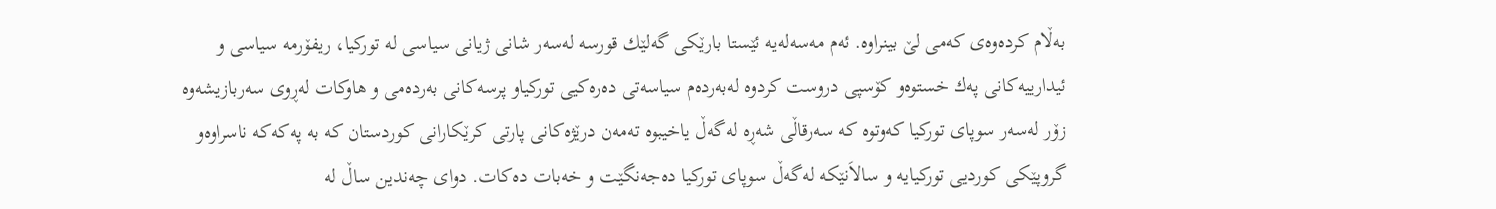به‌ڵام كرده‌وه‌ی‌ كه‌می‌ لێ بینراوه‌. ئه‌م مه‌سه‌له‌یه‌ ئێستا بارێكی‌ گه‌لێك قورسه‌ له‌سه‌ر شانی‌ ژیانی‌ سیاسی له‌ توركیا، ریفۆرمه‌ سیاسی‌ و ئیدارییه‌كانی‌ په‌ك خستوه‌و كۆسپی‌ دروست كردوه‌ له‌به‌رده‌م سیاسه‌تی‌ ده‌ره‌كیی توركیاو پرسه‌كانی‌ به‌رده‌می‌ و هاوكات له‌ڕوی‌ سه‌ربازیشه‌وه‌ زۆر له‌سه‌ر سوپای‌ توركیا كه‌وتوه‌ كه‌ سه‌رقاڵی‌ شه‌ڕه‌ له‌گه‌ڵ یاخیبوه‌ ته‌مه‌ن درێژه‌كانی‌ پارتی‌ كرێكارانی‌ كوردستان كه‌ به‌ په‌كه‌كه‌ ناسراوه‌و گروپێكی‌ كوردیی توركیایه‌ و سالاَنێكه‌ له‌گه‌ڵ سوپای‌ توركیا ده‌جه‌نگێت و خه‌بات ده‌كات. دوای‌ چه‌ندین ساڵ له‌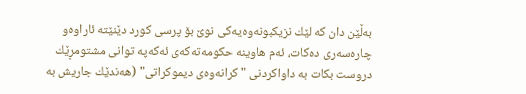به‌ڵێن دان كه‌ لێك نزیكبونه‌وه‌یه‌كی‌ نوێ‌ بۆ پرسی‌ كورد دێنێته‌ ئاراوه‌و چاره‌سه‌ری‌ ده‌كات، ئه‌م هاوینه‌ حكومه‌ته‌كه‌ی‌ ئه‌كه‌په‌ توانی‌ مشتومڕێك دروست بكات به‌ داواكردنی‌ "كرانه‌وه‌ی‌ دیموكراتی‌" (هه‌ندێك جاریش به‌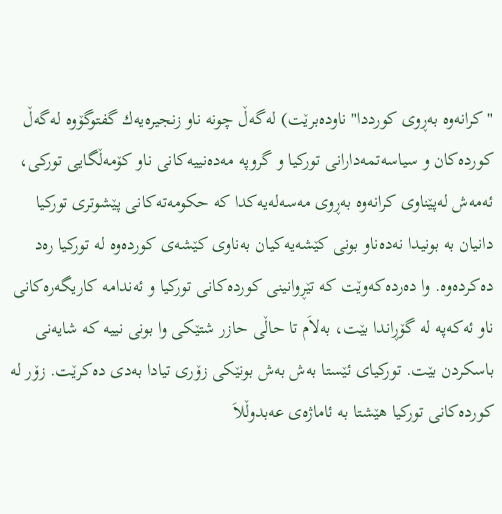"كرانه‌وه‌ به‌ڕوی‌ كورددا" ناوده‌برێت) له‌گه‌ڵ چونه‌ ناو زنجیره‌یه‌ك گفتوگۆوه‌ له‌گه‌ڵ كورده‌كان و سیاسه‌تمه‌دارانی‌ توركیا و گروپه‌ مه‌ده‌نییه‌كانی‌ ناو كۆمه‌ڵگایی توركی‌، ئه‌مه‌ش له‌پێناوی‌ كرانه‌وه‌ به‌ڕوی‌ مه‌سه‌له‌یه‌كدا كه‌ حكومه‌ته‌كانی‌ پێشوتری‌ توركیا دانیان به‌ بونیدا نه‌ده‌ناو بونی‌ كێشه‌یه‌كیان به‌ناوی‌ كێشه‌ی‌ كورده‌وه‌ له‌ توركیا ره‌د ده‌كرده‌وه‌. وا ده‌رده‌كه‌وێت كه‌ تێڕوانینی‌ كورده‌كانی‌ توركیا و ئه‌ندامه‌ كاریگه‌ره‌كانی‌ ناو ئه‌كه‌په‌ له‌ گۆڕاندا بێت، به‌لاَم تا حاڵی‌ حازر شتێكی‌ وا بونی‌ نییه‌ كه‌ شایه‌نی‌ باسكردن بێت. توركیای‌ ئێستا به‌ش به‌ش بونێكی‌ زۆری‌ تیادا به‌دی‌ ده‌كرێت. زۆر له‌ كورده‌كانی‌ توركیا هێشتا به‌ ئاماژه‌ی‌ عه‌بدوڵلاَ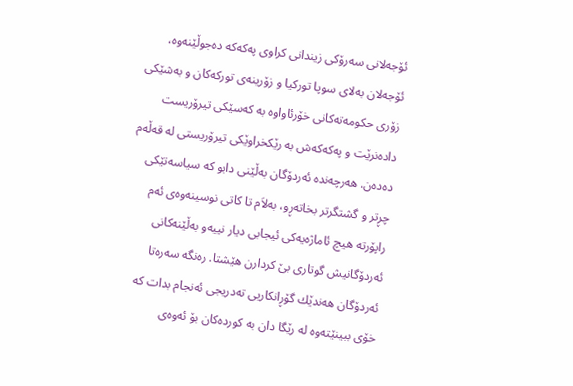ئۆجه‌لانی‌ سه‌رۆكی‌ زیندانی كراوی‌ په‌كه‌كه‌ ده‌جوڵێنه‌وه‌، ئۆجه‌لان به‌لای‌ سوپا توركیا و زۆرینه‌ی‌ توركه‌كان و به‌شێكی‌ زۆری‌ حكومه‌ته‌كانی‌ خۆرئاواوه‌ به‌ كه‌سێكی‌ تیرۆریست داده‌نرێت و په‌كه‌كه‌ش به‌ رێكخراوێكی‌ تیرۆریستی‌ له‌ قه‌ڵه‌م ده‌ده‌ن. هه‌رچه‌نده‌ ئه‌ردۆگان به‌ڵێنی‌ دابو كه‌ سیاسه‌تێكی‌ چڕتر و گشتگرتر بخاته‌ڕو، به‌لاَم تا كاتی‌ نوسینه‌وه‌ی‌ ئه‌م راپۆرته‌ هیچ ئاماژه‌یه‌كی‌ ئیجابی‌ دیار نییه‌و به‌ڵێنه‌كانی‌ ئه‌ردۆگانیش گوتاری‌ بێ‌ كردارن هێشتا. ره‌نگه‌ سه‌ره‌تا ئه‌ردۆگان هه‌ندێك گۆڕانكاریی ته‌دریجی‌ ئه‌نجام بدات كه‌ خۆی‌ ببینێته‌وه‌ له‌ رێگا دان به‌ كورده‌كان بۆ ئه‌وه‌ی‌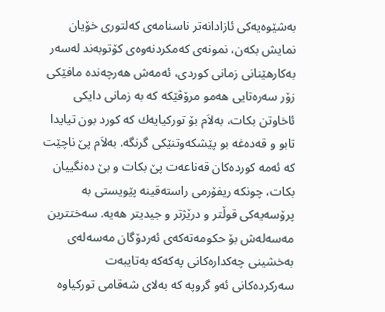به‌شێوه‌یه‌كی‌ ئازادانه‌تر ناسنامه‌ی‌ كه‌لتوری خۆیان نمایش بكه‌ن، نمونه‌ی‌ كه‌مكردنه‌وه‌ی‌ كۆتوبه‌ند له‌سه‌ر به‌كارهێنانی‌ زمانی‌ كوردی‌، ئه‌مه‌ش هه‌رچه‌نده‌ مافێكی‌ زۆر سه‌ره‌تایی هه‌مو مرۆڤێكه‌ كه‌ به‌ زمانی‌ دایكی‌ ئاخاوتن بكات، به‌لاَم بۆ توركیایه‌ك كه‌ كورد بون تیایدا تابو و قه‌ده‌غه‌ بو پێشكه‌وتنێكی‌ گرنگه‌. به‌لاَم پێ ناچێت كه‌ ئه‌مه‌ كورده‌كان قه‌ناعه‌ت پێ بكات و بێ ده‌نگییان بكات، چونكه‌ ریفۆرمی‌ راسته‌قینه‌ پێویستی‌ به‌ پرۆسه‌یه‌كی‌ قوڵتر و درێژتر و جیدیتر هه‌یه‌. سه‌ختترین مه‌سه‌له‌ش بۆ حكومه‌ته‌كه‌ی‌ ئه‌ردۆگان مه‌سه‌له‌ی‌ به‌خشینی‌ چه‌كداره‌كانی‌ په‌كه‌كه‌ به‌تایبه‌ت سه‌ركرده‌كانی‌ ئه‌و گروپه‌ كه‌ به‌لای‌ شه‌قامی‌ توركیاوه‌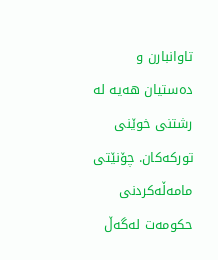تاوانبارن و ده‌ستیان هه‌یه‌ له‌ رشتنی‌ خوێنی‌ توركه‌كان. چۆنێتی‌ مامه‌ڵه‌كردنی‌ حكومه‌ت له‌گه‌ڵ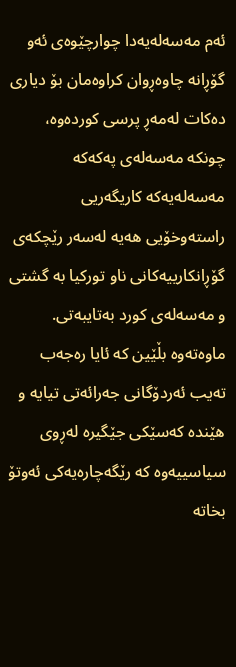ئه‌م مه‌سه‌له‌یه‌دا چوارچێوه‌ی‌ ئه‌و گۆڕانه‌ چاوه‌ڕوان كراوه‌مان بۆ دیاری‌ ده‌كات له‌مه‌ڕ پرسی‌ كورده‌وه‌، چونكه‌ مه‌سه‌له‌ی‌ په‌كه‌كه‌ مه‌سه‌له‌یه‌كه‌ كاریگه‌ریی راسته‌وخۆیی هه‌یه‌ له‌سه‌ر رێچكه‌ی‌ گۆڕانكارییه‌كانی‌ ناو توركیا به‌ گشتی‌ و مه‌سه‌له‌ی‌ كورد به‌تایبه‌تی‌. ماوه‌ته‌وه‌ بڵێین كه‌ ئایا ره‌جه‌ب ته‌یب ئه‌ردۆگانی‌ جه‌رائه‌تی‌ تیایه‌ و هێنده‌ كه‌سێكی‌ جێگیره‌ له‌ڕوی‌ سیاسییه‌وه‌ كه‌ رێگه‌چاره‌یه‌كی‌ ئه‌وتۆ بخاته‌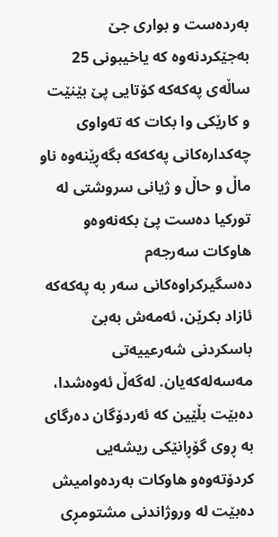به‌رده‌ست و بواری‌ جێ به‌جێكردنه‌وه‌ كه‌ یاخیبونی‌ 25 ساڵه‌ی‌ په‌كه‌كه‌ كۆتایی پێ بێنێت و كارێكی‌ وا بكات كه‌ ته‌واوی‌ چه‌كداره‌كانی‌ په‌كه‌كه‌ بگه‌ڕێنه‌وه‌ ناو ماڵ و حاڵ و ژیانی‌ سروشتی له‌ توركیا ده‌ست پێ بكه‌نه‌وه‌و هاوكات سه‌رجه‌م ده‌سگیركراوه‌كانی‌ سه‌ر به‌ په‌كه‌كه‌ ئازاد بكرێن، ئه‌مه‌ش به‌بێ‌ باسكردنی‌ شه‌رعییه‌تی‌ مه‌سه‌له‌كه‌یان. له‌گه‌ڵ ئه‌وه‌شدا، ده‌بێت بڵێین كه‌ ئه‌ردۆگان ده‌رگای‌ به‌ ڕوی‌ گۆڕانێكی‌ ریشه‌یی كردۆته‌وه‌و هاوكات به‌رده‌وامیش ده‌بێت له‌ وروژاندنی‌ مشتومڕی‌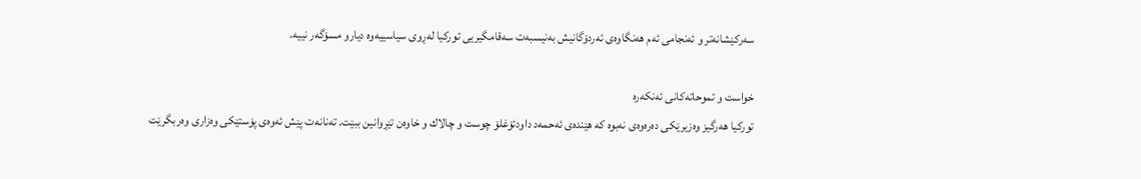سه‌ركێشانه‌تر و ئه‌نجامی‌ ئه‌م هه‌نگاوه‌ی ئه‌ردۆگانیش به‌نیسبه‌ت سه‌قامگیریی توركیا له‌ڕوی‌ سیاسییه‌وه‌ دیارو مسۆگه‌ر نییه‌.

خواست و تموحاته‌كانی‌ ئه‌نكه‌ره‌
توركیا هه‌رگیز وه‌زیرێكی‌ ده‌ره‌وه‌ی‌ نه‌بوه‌ كه‌ هێنده‌ی‌ ئه‌حمه‌د داودئۆغلۆ چوست و چالاك و خاوه‌ن تێڕوانین ببێت. ته‌نانه‌ت پێش ئه‌وه‌ی‌ پۆستێكی‌ وه‌زاری‌ وه‌ربگرێت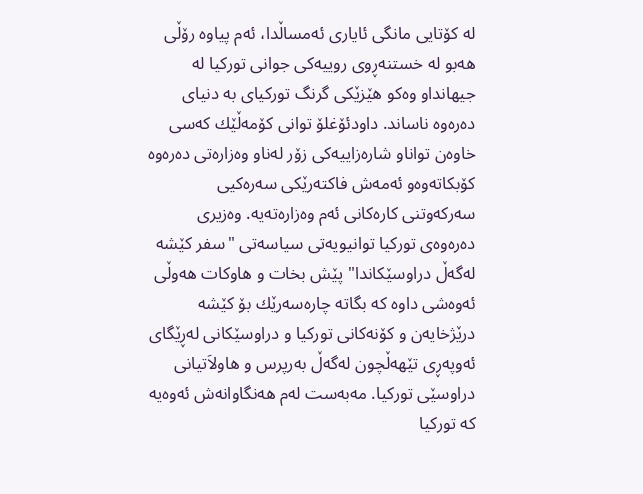له‌ كۆتایی مانگی‌ ئایاری‌ ئه‌مساڵدا، ئه‌م پیاوه‌ رۆڵی‌ هه‌بو له‌ خستنه‌ڕوی‌ روییه‌كی‌ جوانی‌ توركیا له‌ جیهانداو وه‌كو هێزێكی‌ گرنگ توركیای‌ به‌ دنیای‌ ده‌ره‌وه‌ ناساند. داودئۆغلۆ توانی‌ كۆمه‌ڵێك كه‌سی‌ خاوه‌ن تواناو شاره‌زاییه‌كی‌ زۆر له‌ناو وه‌زاره‌تی‌ ده‌ره‌وه‌ كۆبكاته‌وه‌و ئه‌مه‌ش فاكته‌رێكی‌ سه‌ره‌كیی سه‌ركه‌وتنی‌ كاره‌كانی‌ ئه‌م وه‌زاره‌ته‌یه‌. وه‌زیری‌ ده‌ره‌وه‌ی‌ توركیا توانیویه‌تی‌ سیاسه‌تی‌ "سفر كێشه‌ له‌گه‌ڵ دراوسێكاندا" پێش بخات و هاوكات هه‌وڵی‌ ئه‌وه‌شی‌ داوه‌ كه‌ بگاته‌ چاره‌سه‌رێك بۆ كێشه‌ درێژخایه‌ن و كۆنه‌كانی‌ توركیا و دراوسێكانی‌ له‌ڕێگای ئه‌وپه‌ڕی‌ تێهه‌ڵچون له‌گه‌ڵ به‌رپرس و هاولاَتیانی‌ دراوسێی توركیا. مه‌به‌ست له‌م هه‌نگاوانه‌ش ئه‌وه‌یه‌ كه‌ توركیا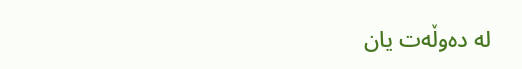له‌ ده‌وڵه‌ت یان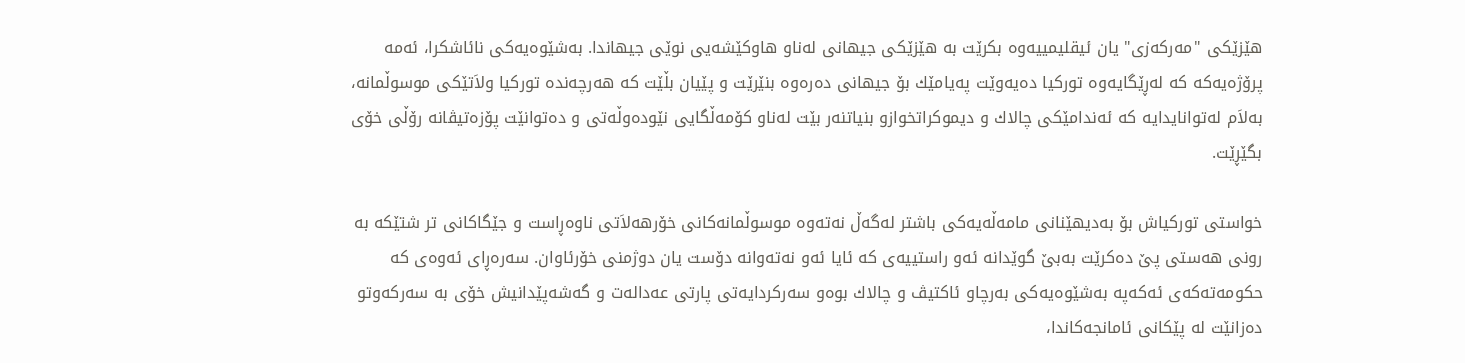هێزێكی‌ "مه‌ركه‌زی‌" یان ئیقلیمییه‌وه‌ بكرێت به‌ هێزێكی‌ جیهانی‌ له‌ناو هاوكێشه‌یی‌ نوێی جیهاندا. به‌شێوه‌یه‌كی‌ نائاشكرا، ئه‌مه‌ پرۆژه‌یه‌كه‌ كه‌ له‌ڕێگایه‌وه‌ توركیا ده‌یه‌وێت په‌یامێك بۆ جیهانی‌ ده‌ره‌وه‌ بنێرێت و پێیان بڵێت كه‌ هه‌رچه‌نده‌ توركیا ولاَتێكی‌ موسوڵمانه‌، به‌لاَم له‌توانایدایه‌ كه‌ ئه‌ندامێكی‌ چالاك و دیموكراتخوازو بنیاتنه‌ر بێت له‌ناو كۆمه‌ڵگایی نێوده‌وڵه‌تی‌ و ده‌توانێت پۆزه‌تیڤانه‌ رۆڵی‌ خۆی‌ بگێڕێت.

خواستی‌ توركیاش بۆ به‌دیهێنانی‌ مامه‌ڵه‌یه‌كی‌ باشتر له‌گه‌ڵ نه‌ته‌وه‌ موسوڵمانه‌كانی‌ خۆرهه‌لاَتی‌ ناوه‌ڕاست و جێگاكانی‌ تر شتێكه‌ به‌ رونی‌ هه‌ستی‌ پێ ده‌كرێت به‌بێ‌ گوێدانه‌ ئه‌و راستییه‌ی‌ كه‌ ئایا ئه‌و نه‌ته‌وانه‌ دۆست یان دوژمنی‌ خۆرئاوان. سه‌ره‌ڕای‌ ئه‌وه‌ی‌ كه‌ حكومه‌ته‌كه‌ی‌ ئه‌كه‌په‌ به‌شێوه‌یه‌كی‌ به‌رچاو ئاكتیڤ و چالاك بوه‌و سه‌ركردایه‌تی‌ پارتی‌ عه‌داله‌ت و گه‌شه‌پێدانیش خۆی‌ به‌ سه‌ركه‌وتو ده‌زانێت له‌ پێكانی‌ ئامانجه‌كاندا،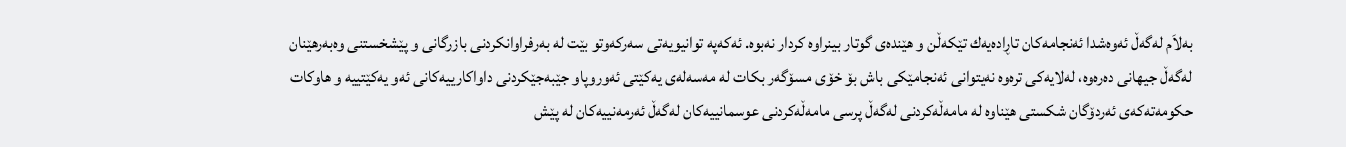به‌لاَم له‌گه‌ڵ ئه‌وه‌شدا ئه‌نجامه‌كان تاڕاده‌یه‌ك تێكه‌ڵن و هێنده‌ی‌ گوتار بینراوه‌ كردار نه‌بوه‌. ئه‌كه‌په‌ توانیویه‌تی‌ سه‌ركه‌وتو بێت له‌ به‌رفراوانكردنی‌ بازرگانی‌ و پێشخستنی‌ وه‌به‌رهێنان له‌گه‌ڵ جیهانی‌ ده‌ره‌وه‌، له‌لایه‌كی‌ تره‌وه‌ نه‌یتوانی‌ ئه‌نجامێكی‌ باش بۆ خۆی‌ مسۆگه‌ر بكات له‌ مه‌سه‌له‌ی‌ یه‌كێتی‌ ئه‌وروپاو جێبه‌جێكردنی‌ داواكارییه‌كانی‌ ئه‌و یه‌كێتییه‌ و هاوكات حكومه‌ته‌كه‌ی‌ ئه‌ردۆگان شكستی‌ هێناوه‌ له‌ مامه‌ڵه‌كردنی‌ له‌گه‌ڵ پرسی‌ مامه‌ڵه‌كردنی‌ عوسمانییه‌كان له‌گه‌ڵ ئه‌رمه‌نییه‌كان له‌ پێش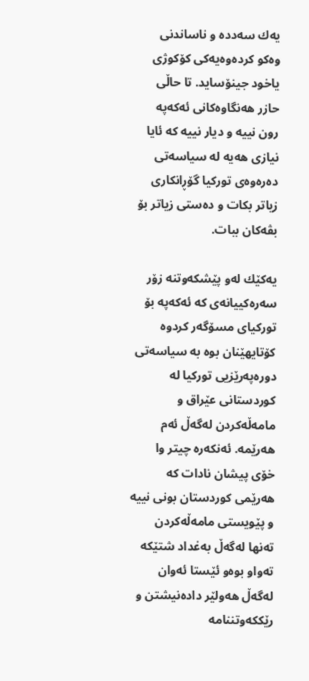یه‌ك سه‌دده‌ و ناساندنی‌ وه‌كو كرده‌وه‌یه‌كی‌ كۆكوژی‌ یاخود جینۆساید. تا حاڵی‌ حازر هه‌نگاوه‌كانی‌ ئه‌كه‌په‌ رون نییه‌ و دیار نییه‌ كه‌ ئایا نیازی‌ هه‌یه‌ له‌ سیاسه‌تی‌ ده‌ره‌وه‌ی‌ توركیا گۆڕانكاری‌ زیاتر بكات و ده‌ستی‌ زیاتر بۆ بڤه‌كان ببات.

یه‌كێك له‌و پێشكه‌وتنه‌ زۆر سه‌ره‌كییانه‌ی‌ كه‌ ئه‌كه‌په‌ بۆ توركیای‌ مسۆگه‌ر كردوه‌ كۆتایهێنان بوه‌ به‌ سیاسه‌تی‌ دوره‌په‌رێزیی توركیا له‌ كوردستانی‌ عێراق و مامه‌ڵه‌كردن له‌گه‌ڵ ئه‌م هه‌رێمه‌. ئه‌نكه‌ره‌ چیتر وا خۆی‌ پیشان نادات كه‌ هه‌رێمی‌ كوردستان بونی‌ نییه‌ و پێویستی‌ مامه‌ڵه‌كردن ته‌نها له‌گه‌ڵ به‌غداد شتێكه‌ ته‌واو بوه‌و ئێستا ئه‌وان له‌گه‌ڵ هه‌ولێر داده‌نیشتن و رێككه‌وتننامه‌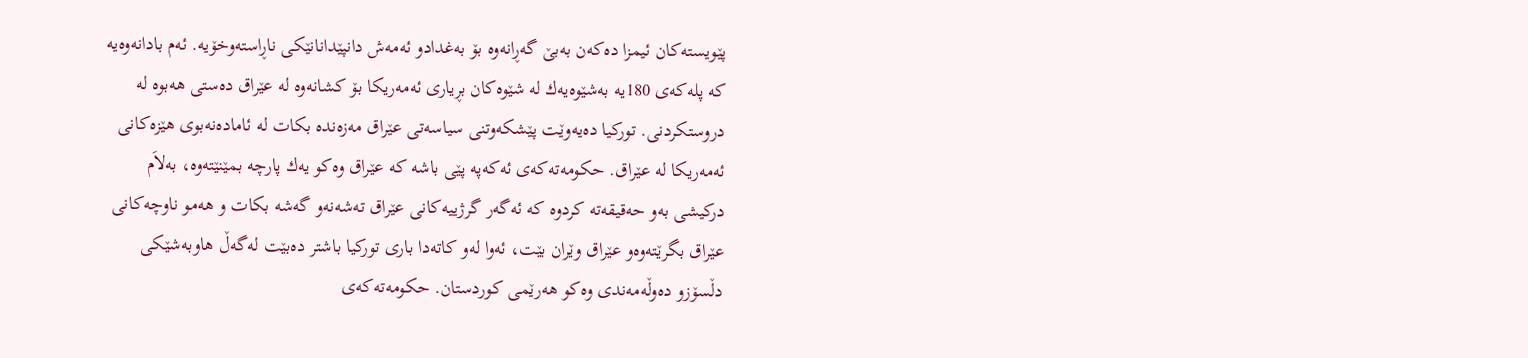پێویسته‌كان ئیمزا ده‌كه‌ن به‌بێ‌ گه‌ڕانه‌وه‌ بۆ به‌غدادو ئه‌مه‌ش دانپێدانانێكی‌ ناڕاسته‌وخۆیه‌. ئه‌م بادانه‌وه‌یه‌ كه‌ پله‌كه‌ی‌ 180یه‌ به‌شێوه‌یه‌ك له‌ شێوه‌كان بڕیاری‌ ئه‌مه‌ریكا بۆ كشانه‌وه‌ له‌ عێراق ده‌ستی‌ هه‌بوه‌ له‌ دروستكردنی‌. توركیا ده‌یه‌وێت پێشكه‌وتنی‌ سیاسه‌تی‌ عێراق مه‌زه‌نده‌ بكات له‌ ئاماده‌نه‌بوی‌ هێزه‌كانی‌ ئه‌مه‌ریكا له‌ عێراق. حكومه‌ته‌كه‌ی‌ ئه‌كه‌په‌ پێی باشه‌ كه‌ عێراق وه‌كو یه‌ك پارچه‌ بمێنێته‌وه‌، به‌لاَم دركیشی‌ به‌و حه‌قیقه‌ته‌ كردوه‌ كه‌ ئه‌گه‌ر گرژییه‌كانی‌ عێراق ته‌شه‌نه‌و گه‌شه‌ بكات و هه‌مو ناوچه‌كانی‌ عێراق بگرێته‌وه‌و عێراق وێران بێت، ئه‌وا له‌و كاته‌دا باری‌ توركیا باشتر ده‌بێت له‌گه‌ڵ هاوبه‌شێكی‌ دڵسۆزو ده‌وڵه‌مه‌ندی‌ وه‌كو هه‌رێمی‌ كوردستان. حكومه‌ته‌كه‌ی‌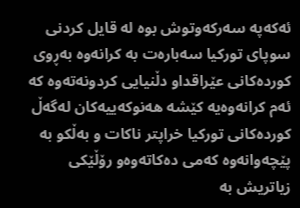ئه‌كه‌په‌ سه‌ركه‌وتوش بوه‌ له‌ قایل كردنی‌ سوپای‌ توركیا سه‌باره‌ت به‌ كرانه‌وه‌ به‌ڕوی‌ كورده‌كانی‌ عێراقداو دڵنیایی كردونه‌ته‌وه‌ كه‌ ئه‌م كرانه‌وه‌یه‌ كێشه‌ هه‌نوكه‌ییه‌كان له‌گه‌ڵ كورده‌كانی‌ توركیا خراپتر ناكات و به‌ڵكو به‌ پێچه‌وانه‌وه‌ كه‌می‌ ده‌كاته‌وه‌و رۆڵێكی‌ زیاتریش به‌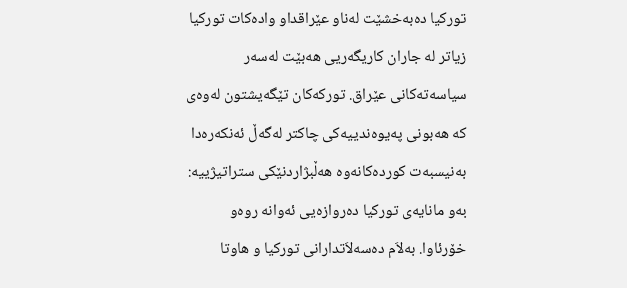توركیا ده‌به‌خشێت له‌ناو عێراقداو واده‌كات توركیا زیاتر له‌ جاران كاریگه‌ریی هه‌بێت له‌سه‌ر سیاسه‌ته‌كانی‌ عێراق. توركه‌كان تێگه‌یشتون له‌وه‌ی‌ كه‌ هه‌بونی‌ په‌یوه‌ندییه‌كی‌ چاكتر له‌گه‌ڵ ئه‌نكه‌ره‌دا به‌نیسبه‌ت كورده‌كانه‌وه‌ هه‌ڵبژاردنێكی‌ ستراتیژییه‌: به‌و مانایه‌ی‌ توركیا ده‌روازه‌یی‌ ئه‌وانه‌ روه‌و خۆرئاوا. به‌لاَم ده‌سه‌لاَتدارانی‌ توركیا و هاوتا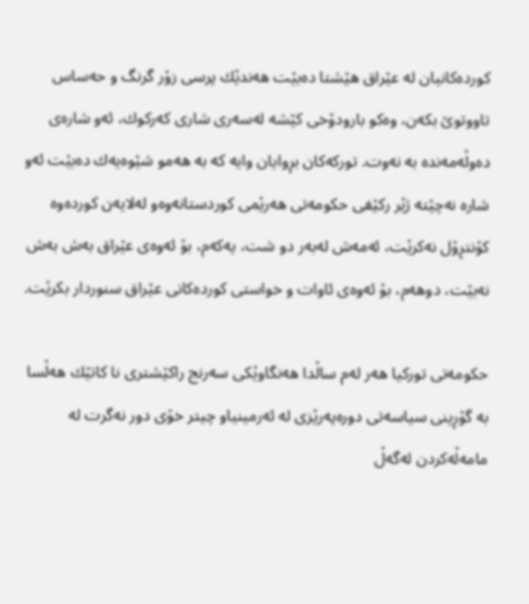كورده‌كانیان له‌ عێراق هێشتا ده‌بێت هه‌ندێك پرسی‌ زۆر گرنگ و حه‌ساس تاووتوێ‌ بكه‌ن، وه‌كو بارودۆخی‌ كێشه‌ له‌سه‌ری‌ شاری‌ كه‌ركوك، ئه‌و شاره‌ی‌ ده‌وڵه‌مه‌نده‌ به‌ نه‌وت. توركه‌كان بڕوایان وایه‌ كه‌ به‌ هه‌مو شێوه‌یه‌ك ده‌بێت ئه‌و شاره‌ نه‌چێته‌ ژێر ركێفی‌ حكومه‌تی‌ هه‌رێمی‌ كوردستانه‌وه‌و له‌لایه‌ن كورده‌وه‌ كۆنتڕۆل نه‌كرێت، ئه‌مه‌ش له‌به‌ر دو شت، یه‌كه‌م، بۆ ئه‌وه‌ی‌ عێراق به‌ش به‌ش نه‌بێت، دوهه‌م، بۆ ئه‌وه‌ی‌ ئاوات و خواستی‌ كورده‌كانی‌ عێراق سنوردار بكرێت.

حكومه‌تی‌ توركیا هه‌ر له‌م ساڵدا هه‌نگاوێكی‌ سه‌رنج راكێشتری‌ نا كاتێك هه‌ڵسا به‌ گۆڕینی‌ سیاسه‌تی‌ دوره‌په‌رێزی‌ له‌ ئه‌رمینیاو چیتر خۆی‌ دور نه‌گرت له‌ مامه‌ڵه‌كردن له‌گه‌ڵ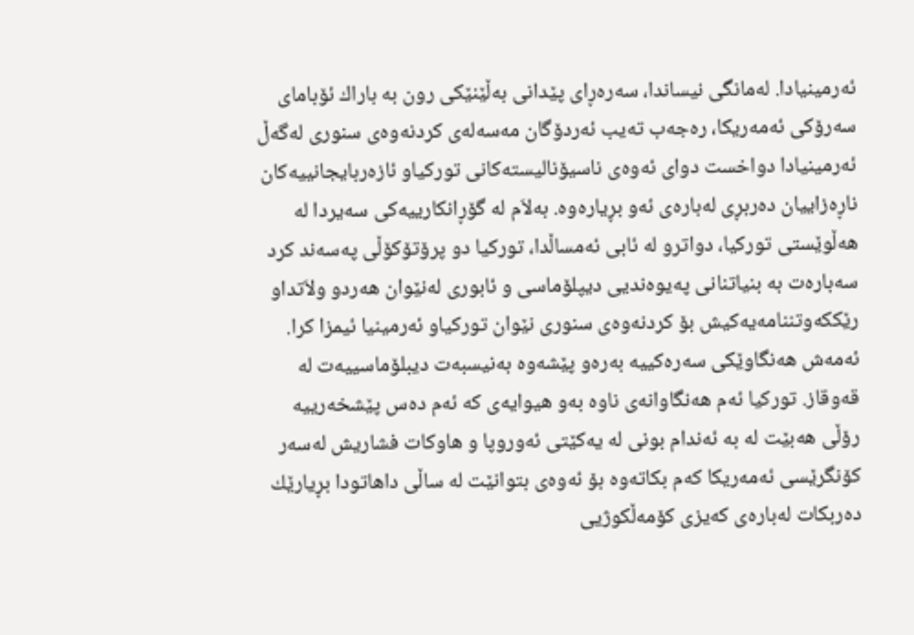ئه‌رمینیادا. له‌مانگی‌ نیساندا، سه‌ره‌ڕای‌ پێدانی‌ به‌ڵێنێكی‌ رون به‌ باراك ئۆبامای‌ سه‌رۆكی‌ ئه‌مه‌ریكا، ره‌جه‌ب ته‌یب ئه‌ردۆگان مه‌سه‌له‌ی‌ كردنه‌وه‌ی‌ سنوری‌ له‌گه‌ڵ ئه‌رمینیادا دواخست دوای‌ ئه‌وه‌ی‌ ناسیۆنالیسته‌كانی‌ توركیاو ئازه‌ربایجانییه‌كان ناڕه‌زاییان ده‌ربڕی‌ له‌باره‌ی‌ ئه‌و بڕیاره‌وه‌. به‌لاَم له‌ گۆڕانكارییه‌كی‌ سه‌یردا له‌ هه‌ڵوێستی‌ توركیا، دواترو له‌ ئابی‌ ئه‌مساڵدا، توركیا دو پرۆتۆكۆڵی‌ په‌سه‌ند كرد سه‌باره‌ت به‌ بنیاتنانی‌ په‌یوه‌ندیی دیپلۆماسی‌ و ئابوری‌ له‌نێوان هه‌ردو ولاَتداو رێككه‌وتننامه‌یه‌كیش بۆ كردنه‌وه‌ی‌ سنوری‌ نێوان توركیاو ئه‌رمینیا ئیمزا كرا. ئه‌مه‌ش هه‌نگاوێكی‌ سه‌ره‌كییه‌ به‌ره‌و پێشه‌وه‌ به‌نیسبه‌ت دیبلۆماسییه‌ت له‌ قه‌وقاز. توركیا ئه‌م هه‌نگاوانه‌ی‌ ناوه‌ به‌و هیوایه‌ی‌ كه‌ ئه‌م ده‌س پێشخه‌رییه‌ رۆڵی‌ هه‌بێت له‌ به‌ ئه‌ندام بونی‌ له‌ یه‌كێتی‌ ئه‌وروپا و هاوكات فشاریش له‌سه‌ر كۆنگرێسی‌ ئه‌مه‌ریكا كه‌م بكاته‌وه‌ بۆ ئه‌وه‌ی‌ بتوانێت له‌ ساڵی‌ داهاتودا بڕیارێك ده‌ربكات له‌باره‌ی‌ كه‌یزی‌ كۆمه‌ڵكوژیی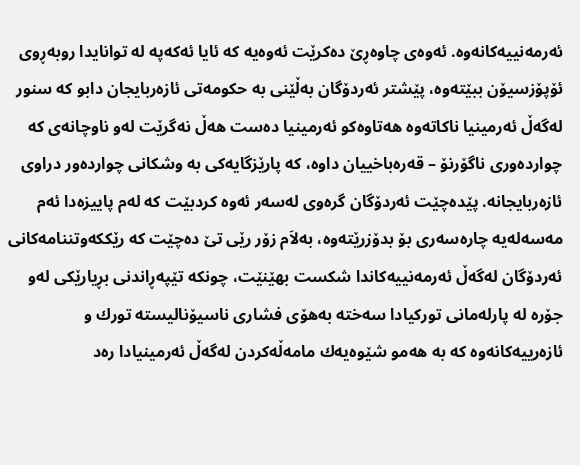ئه‌رمه‌نییه‌كانه‌وه‌. ئه‌وه‌ی‌ چاوه‌ڕێ‌ ده‌كرێت ئه‌وه‌یه‌ كه‌ ئایا ئه‌كه‌په‌ له‌ توانایدا روبه‌ڕوی‌ ئۆپۆزسیۆن ببێته‌وه‌، پێشتر ئه‌ردۆگان به‌ڵێنی‌ به‌ حكومه‌تی‌ ئازه‌ربایجان دابو كه‌ سنور له‌گه‌ڵ ئه‌رمینیا ناكاته‌وه‌ هه‌تاوه‌كو ئه‌رمینیا ده‌ست هه‌ڵ نه‌گرێت له‌و ناوچانه‌ی‌ كه‌ چوارده‌وری‌ ناگۆرنۆ – قه‌ره‌باخییان داوه‌، كه‌ پارێزگایه‌كی‌ به‌ وشكانی‌ چوارده‌ور دراوی‌ ئازه‌ربایجانه‌. پێده‌چێت ئه‌ردۆگان گره‌وی‌ له‌سه‌ر ئه‌وه‌ كردبێت كه‌ له‌م پاییزه‌دا ئه‌م مه‌سه‌له‌یه‌ چاره‌سه‌ری‌ بۆ بدۆزرێته‌وه‌، به‌لاَم زۆر رێی تێ ده‌چێت كه‌ رێككه‌وتننامه‌كانی‌ ئه‌ردۆگان له‌گه‌ڵ ئه‌رمه‌نییه‌كاندا شكست بهێنێت، چونكه‌ تێپه‌ڕاندنی‌ بڕیارێكی‌ له‌و جۆره‌ له‌ پارله‌مانی‌ توركیادا سه‌خته‌ به‌هۆی‌ فشاری‌ ناسیۆنالیسته‌ تورك و ئازه‌رییه‌كانه‌وه‌ كه‌ به‌ هه‌مو شێوه‌یه‌ك مامه‌ڵه‌كردن له‌گه‌ڵ ئه‌رمینیادا ره‌د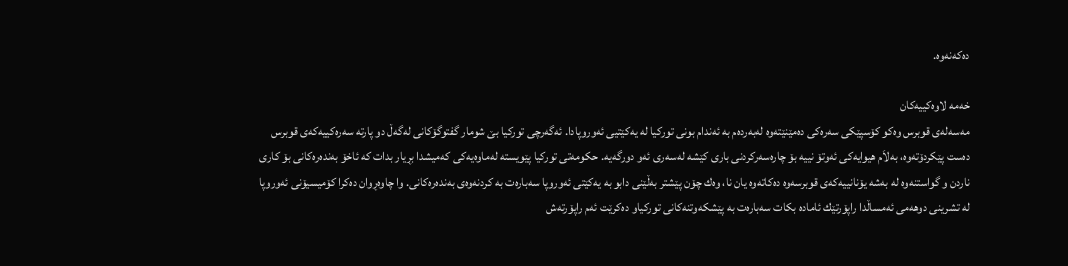ده‌كه‌نه‌وه‌.

خه‌مه‌ لاوه‌كییه‌كان
مه‌سه‌له‌ی‌ قوبرس وه‌كو كۆسپێكی‌ سه‌ره‌كی‌ ده‌مێنێته‌وه‌ له‌به‌رده‌م به‌ ئه‌ندام بونی‌ توركیا له‌ یه‌كێتیی ئه‌وروپادا. ئه‌گه‌رچی‌ توركیا بێ‌ شومار گفتوگۆكانی‌ له‌گه‌ڵ دو پارته‌ سه‌ره‌كییه‌كه‌ی‌ قوبرس ده‌ست پێكردۆته‌وه‌، به‌لاَم هیوایه‌كی‌ ئه‌وتۆ نییه‌ بۆ چاره‌سه‌ركردنی‌ باری‌ كێشه‌ له‌سه‌ری‌ ئه‌و دورگه‌یه‌. حكومه‌تی‌ توركیا پێویسته‌ له‌ماوه‌یه‌كی‌ كه‌میشدا بڕیار بدات كه‌ ئاخۆ به‌نده‌ره‌كانی‌ بۆ كاری‌ ناردن و گواستنه‌وه‌ له‌ به‌شه‌ یۆنانییه‌كه‌ی‌ قوبرسه‌وه‌ ده‌كاته‌وه‌ یان نا، وه‌ك چۆن پێشتر به‌ڵێنی‌ دابو به‌ یه‌كێتی‌ ئه‌وروپا سه‌باره‌ت به‌ كردنه‌وه‌ی‌ به‌نده‌ره‌كانی‌. وا چاوه‌ڕوان ده‌كرا كۆمیسیۆنی‌ ئه‌وروپا له‌ تشرینی‌ دوهه‌می‌ ئه‌مساڵدا راپۆرتێك ئاماده‌ بكات سه‌باره‌ت به‌ پێشكه‌وتنه‌كانی‌ توركیاو ده‌كرێت ئه‌م راپۆرته‌ش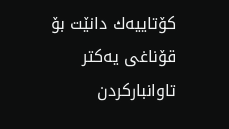كۆتاییه‌ك دانێت بۆ قۆناغی‌ یه‌كتر تاوانباركردن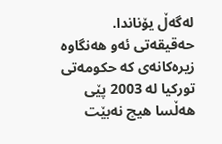له‌گه‌ڵ یۆناندا. حه‌قیقه‌تی‌ ئه‌و هه‌نگاوه‌ زیره‌كانه‌ی‌ كه‌ حكومه‌تی‌ توركیا له‌ 2003 پێی‌ هه‌ڵسا هیچ نه‌بێت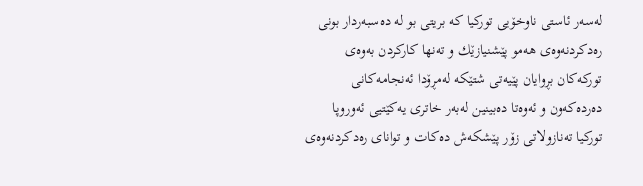له‌سه‌ر ئاستی‌ ناوخۆیی توركیا كه‌ بریتی‌ بو له‌ ده‌سبه‌ردار بونی‌ ره‌دكردنه‌وه‌ی‌ هه‌مو پێشنیازێك و ته‌نها كاركردن به‌وه‌ی‌ توركه‌كان بڕوایان پێیه‌تی‌ شتێكه‌ له‌مڕۆدا ئه‌نجامه‌كانی‌ ده‌رده‌كه‌ون و ئه‌وه‌تا ده‌بینین له‌به‌ر خاتری‌ یه‌كێتیی ئه‌وروپا توركیا ته‌نازولاتی‌ زۆر پێشكه‌ش ده‌كات و توانای‌ ره‌دكردنه‌وه‌ی‌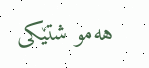هه‌مو شتێكی‌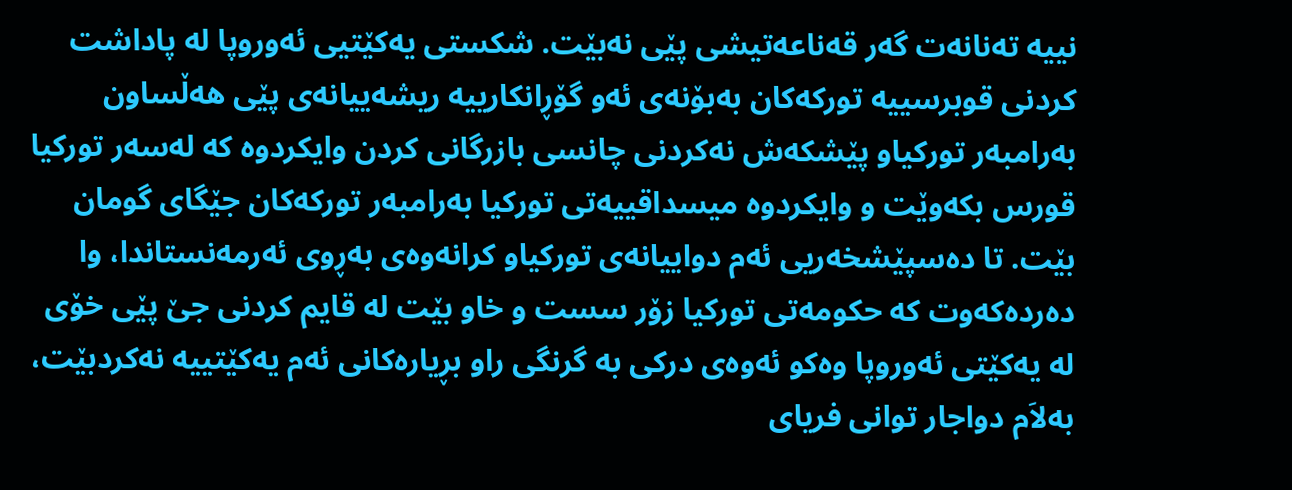نییه‌ ته‌نانه‌ت گه‌ر قه‌ناعه‌تیشی‌ پێی نه‌بێت. شكستی‌ یه‌كێتیی ئه‌وروپا له‌ پاداشت كردنی‌ قوبرسییه‌ توركه‌كان به‌بۆنه‌ی‌ ئه‌و گۆڕانكارییه‌ ریشه‌ییانه‌ی‌ پێی‌ هه‌ڵساون به‌رامبه‌ر توركیاو پێشكه‌ش نه‌كردنی‌ چانسی‌ بازرگانی‌ كردن وایكردوه‌ كه‌ له‌سه‌ر توركیا قورس بكه‌وێت و وایكردوه‌ میسداقییه‌تی‌ توركیا به‌رامبه‌ر توركه‌كان جێگای‌ گومان بێت. تا ده‌سپێشخه‌ریی ئه‌م دواییانه‌ی‌ توركیاو كرانه‌وه‌ی‌ به‌ڕوی‌ ئه‌رمه‌نستاندا، وا ده‌رده‌كه‌وت كه‌ حكومه‌تی‌ توركیا زۆر سست و خاو بێت له‌ قایم كردنی‌ جێ پێی خۆی‌ له‌ یه‌كێتی‌ ئه‌وروپا وه‌كو ئه‌وه‌ی‌ دركی‌ به‌ گرنگی‌ راو بڕیاره‌كانی‌ ئه‌م یه‌كێتییه‌ نه‌كردبێت، به‌لاَم دواجار توانی‌ فریای‌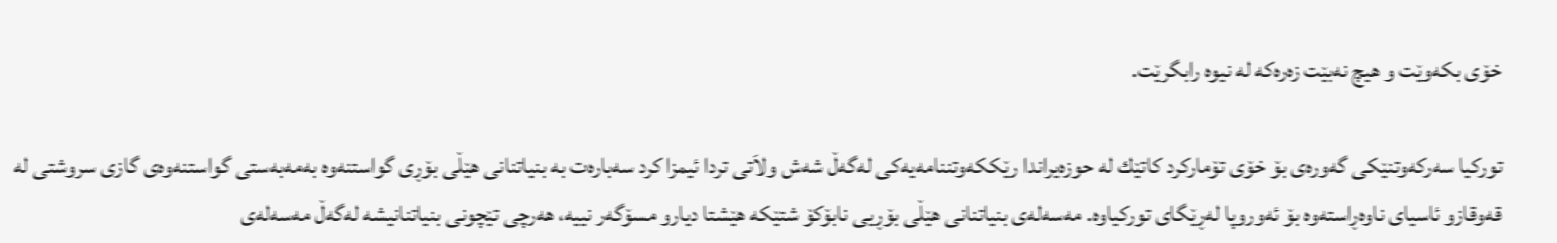خۆی‌ بكه‌وێت و هیچ نه‌بێت زه‌ره‌كه‌ له‌ نیوه‌ رابگرێت.

توركیا سه‌ركه‌وتنێكی‌ گه‌وره‌ی‌ بۆ خۆی‌ تۆماركرد كاتێك له‌ حوزه‌یراندا رێككه‌وتننامه‌یه‌كی‌ له‌گه‌ڵ شه‌ش ولاَتی‌ تردا ئیمزا كرد سه‌باره‌ت به‌ بنیاتنانی‌ هێڵی‌ بۆڕی‌ گواستنه‌وه‌ به‌مه‌به‌ستی‌ گواستنه‌وه‌ی‌ گازی‌ سروشتی‌ له‌ قه‌وقازو ئاسیای‌ ناوه‌ڕاسته‌وه‌ بۆ ئه‌وروپا له‌ڕێگای‌ توركیاوه‌. مه‌سه‌له‌ی‌ بنیاتنانی‌ هێڵی‌ بۆڕیی نابۆكۆ شتێكه‌ هێشتا دیارو مسۆگه‌ر نییه‌، هه‌رچی‌ تێچونی‌ بنیاتنانیشه‌ له‌گه‌ڵ مه‌سه‌له‌ی‌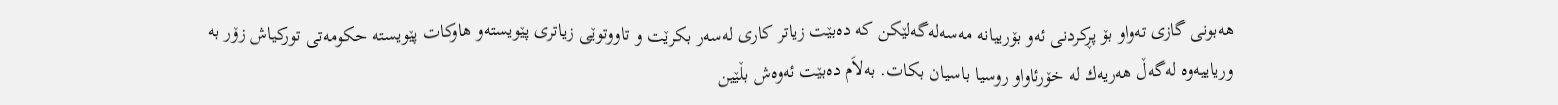هه‌بونی‌ گازی‌ ته‌واو بۆ پڕكردنی‌ ئه‌و بۆرییانه‌ مه‌سه‌له‌گه‌لێكن كه‌ ده‌بێت زیاتر كاری‌ له‌سه‌ر بكرێت و تاووتوێی زیاتری‌ پێویسته‌و هاوكات پێویسته‌ حكومه‌تی‌ توركیاش زۆر به‌ وریاییه‌وه‌ له‌گه‌ڵ هه‌ریه‌ك له‌ خۆرئاواو روسیا باسیان بكات. به‌لاَم ده‌بێت ئه‌وه‌ش بڵێین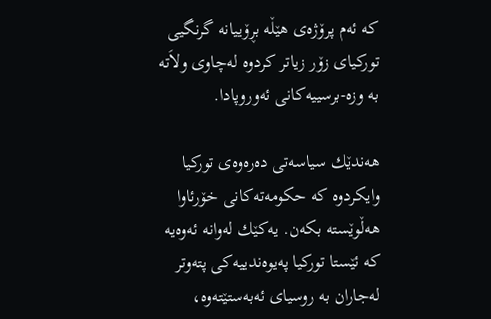كه‌ ئه‌م پرۆژه‌ی‌ هێڵه‌ بڕۆییانه‌ گرنگیی توركیای زۆر زیاتر كردوه‌ له‌چاوی‌ ولاَته‌ به‌ وزه‌-برسییه‌كانی‌ ئه‌وروپادا.

هه‌ندێك سیاسه‌تی‌ ده‌ره‌وه‌ی‌ توركیا وایكردوه‌ كه‌ حكومه‌ته‌كانی‌ خۆرئاوا هه‌ڵوێسته‌ بكه‌ن. یه‌كێك له‌وانه‌ ئه‌وه‌یه‌ كه‌ ئێستا توركیا په‌یوه‌ندییه‌كی‌ پته‌وتر له‌جاران به‌ روسیای ئه‌به‌ستێته‌وه‌،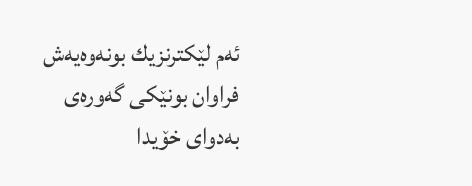ئه‌م لێكترنزیك بونه‌وه‌یه‌ش فراوان بونێكی‌ گه‌وره‌ی‌ به‌دوای‌ خۆیدا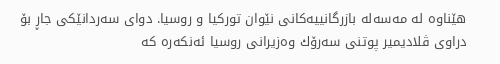هێناوه‌ له‌ مه‌سه‌له‌ بازرگانییه‌كانی‌ نێوان توركیا و روسیا. دوای‌ سه‌ردانێكی‌ جاڕ بۆ دراوی‌ ڤلادیمیر پوتنی‌ سه‌رۆك وه‌زیرانی‌ روسیا ئه‌نكه‌ره‌ كه‌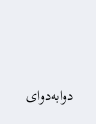دوابه‌دوای‌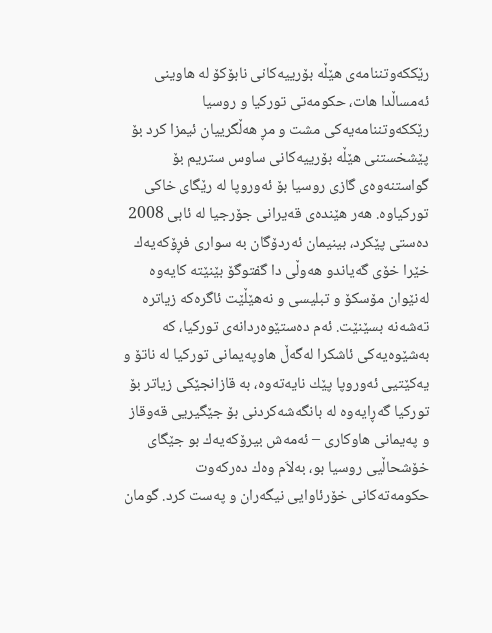رێككه‌وتننامه‌ی‌ هێڵه‌ بۆرییه‌كانی‌ نابۆكۆ له‌ هاوینی‌ ئه‌مساڵدا هات، حكومه‌تی‌ توركیا و روسیا رێككه‌وتننامه‌یه‌كی‌ مشت و مڕ هه‌ڵگرییان ئیمزا كرد بۆ پێشخستنی‌ هێڵه‌ بۆرییه‌كانی‌ ساوس ستریم بۆ گواستنه‌وه‌ی‌ گازی‌ روسیا بۆ ئه‌وروپا له‌ رێگای‌ خاكی‌ توركیاوه‌. هه‌ر هێنده‌ی‌ قه‌یرانی‌ جۆرجیا له‌ ئابی‌ 2008 ده‌ستی‌ پێكرد، بینیمان ئه‌ردۆگان به‌ سواری‌ فڕۆكه‌یه‌ك خێرا خۆی‌ گه‌یاندو هه‌وڵی‌ دا گفتوگۆ بێنێته‌ كایه‌وه‌ له‌نێوان مۆسكۆ و تبلیسی‌ و نه‌هێڵێت ئاگره‌كه‌ زیاتره‌ ته‌شه‌نه‌ بسێنێت. ئه‌م ده‌ستێوه‌ردانه‌ی‌ توركیا، كه‌ به‌شێوه‌یه‌كی‌ ئاشكرا له‌گه‌ڵ هاوپه‌یمانی‌ توركیا له‌ ناتۆ و یه‌كێتیی ئه‌وروپا پێك نایه‌ته‌وه‌، به‌ قازانجێكی‌ زیاتر بۆ توركیا گه‌ڕایه‌وه‌ له‌ بانگه‌شه‌كردنی‌ بۆ جێگیریی قه‌وقاز و په‌یمانی‌ هاوكاری – ئه‌مه‌ش بیرۆكه‌یه‌ك بو جێگای خۆشحاڵیی روسیا بو، به‌لاَم وه‌ك ده‌ركه‌وت حكومه‌ته‌كانی‌ خۆرئاوایی نیگه‌ران و په‌ست كرد. گومان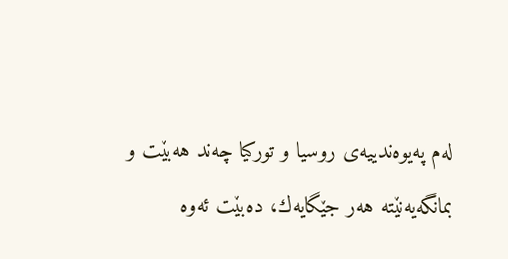له‌م په‌یوه‌ندییه‌ی‌ روسیا و توركیا چه‌ند هه‌بێت و بمانگه‌یه‌نێته‌ هه‌ر جێگایه‌ك، ده‌بێت ئه‌وه‌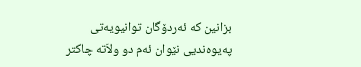بزانین كه‌ ئه‌ردۆگان توانیویه‌تی‌ په‌یوه‌ندیی نێوان ئه‌م دو ولاَته‌ چاكتر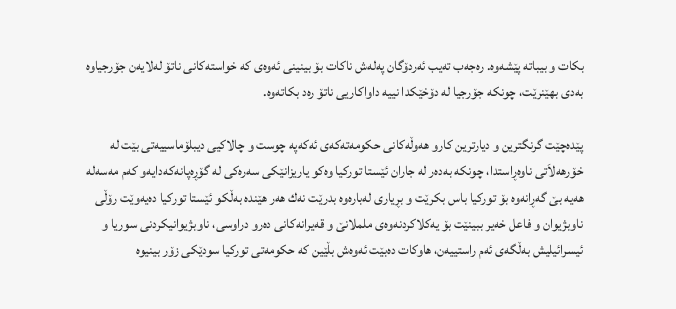بكات و بیباته‌ پێشه‌وه‌. ره‌جه‌ب ته‌یب ئه‌ردۆگان په‌له‌ش ناكات بۆ بینینی‌ ئه‌وه‌ی‌ كه‌ خواسته‌كانی‌ ناتۆ له‌لایه‌ن جۆرجیاوه‌ به‌دی‌ بهێنرێت، چونكه‌ جۆرجیا له‌ دۆخێكدا نییه‌ داواكاریی ناتۆ ره‌د بكاته‌وه‌.

پێده‌چێت گرنگترین و دیارترین كارو هه‌وڵه‌كانی‌ حكومه‌ته‌كه‌ی‌ ئه‌كه‌په‌ چوست و چالاكیی دیبلۆماسییه‌تی‌ بێت له‌ خۆرهه‌لاَتی‌ ناوه‌ڕاستدا، چونكه‌ به‌ده‌ر له‌ جاران ئێستا توركیا وه‌كو یاریزانێكی‌ سه‌ره‌كی‌ له‌ گۆڕه‌پانه‌كه‌دایه‌و كه‌م مه‌سه‌له‌ هه‌یه‌ بێ‌ گه‌ڕانه‌وه‌ بۆ توركیا باس بكرێت و بڕیاری‌ له‌باره‌وه‌ بدرێت نه‌ك هه‌ر هێنده‌ به‌ڵكو ئێستا توركیا ده‌یه‌وێت رۆڵی‌ ناوبژیوان و فاعل خه‌یر ببینێت بۆ یه‌كلاكردنه‌وه‌ی‌ ململانێ‌ و قه‌یرانه‌كانی‌ ده‌رو دراوسی‌، ناوبژیوانیكردنی‌ سوریا و ئیسرائیلیش به‌ڵگه‌ی‌ ئه‌م راستییه‌ن، هاوكات ده‌بێت ئه‌وه‌ش بڵێین كه‌ حكومه‌تی‌ توركیا سودێكی‌ زۆر بینیوه‌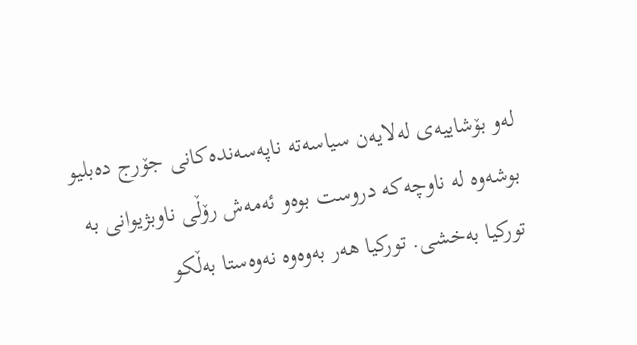له‌و بۆشاییه‌ی‌ له‌لایه‌ن سیاسه‌ته‌ ناپه‌سه‌نده‌كانی‌ جۆرج ده‌بلیو بوشه‌وه‌ له‌ ناوچه‌كه‌ دروست بوه‌و ئه‌مه‌ش رۆڵی‌ ناوبژیوانی‌ به‌ توركیا به‌خشی‌. توركیا هه‌ر به‌وه‌وه‌ نه‌وه‌ستا به‌ڵكو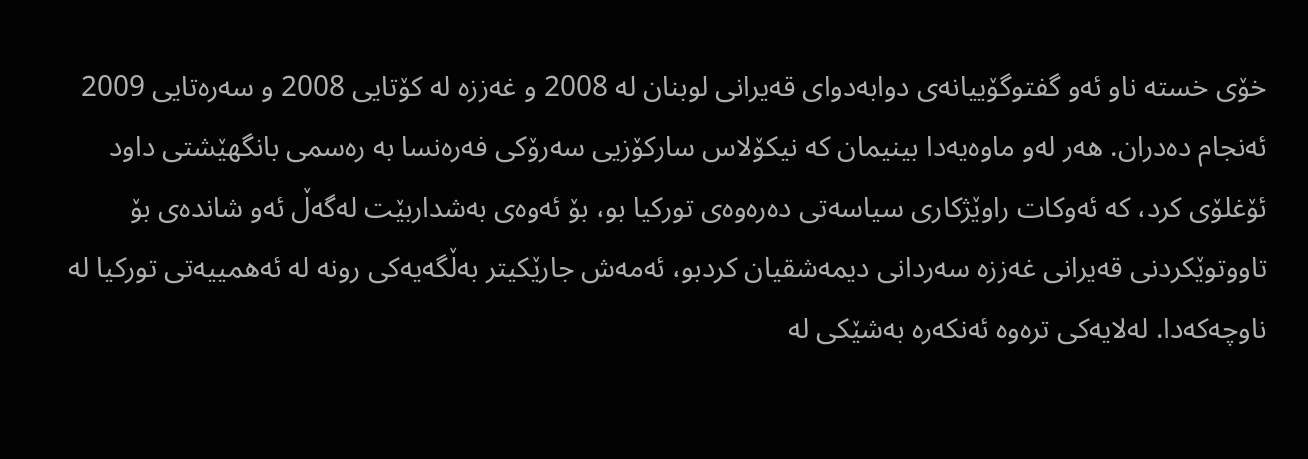خۆی‌ خسته‌ ناو ئه‌و گفتوگۆییانه‌ی‌ دوابه‌دوای‌ قه‌یرانی‌ لوبنان له‌ 2008 و غه‌ززه‌ له‌ كۆتایی 2008 و سه‌ره‌تایی 2009 ئه‌نجام ده‌دران. هه‌ر له‌و ماوه‌یه‌دا بینیمان كه‌ نیكۆلاس ساركۆزیی سه‌رۆكی‌ فه‌ره‌نسا به‌ ره‌سمی‌ بانگهێشتی‌ داود ئۆغلۆی‌ كرد، كه‌ ئه‌وكات راوێژكاری‌ سیاسه‌تی‌ ده‌ره‌وه‌ی‌ توركیا بو، بۆ ئه‌وه‌ی‌ به‌شداربێت له‌گه‌ڵ ئه‌و شانده‌ی‌ بۆ تاووتوێكردنی‌ قه‌یرانی‌ غه‌ززه‌ سه‌ردانی‌ دیمه‌شقیان كردبو، ئه‌مه‌ش جارێكیتر به‌ڵگه‌یه‌كی‌ رونه‌ له‌ ئه‌همییه‌تی‌ توركیا له‌ ناوچه‌كه‌دا. له‌لایه‌كی‌ تره‌وه‌ ئه‌نكه‌ره‌ به‌شێكی‌ له‌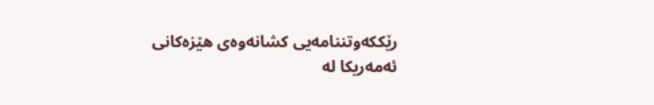رێككه‌وتننامه‌یی كشانه‌وه‌ی‌ هێزه‌كانی‌ ئه‌مه‌ریكا له‌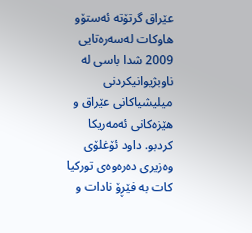عێراق گرتۆته‌ ئه‌ستۆو هاوكات له‌سه‌ره‌تایی 2009 شدا باسی‌ له‌ ناوبژیوانیكردنی‌ میلیشیاكانی‌ عێراق و هێزه‌كانی‌ ئه‌مه‌ریكا كردبو. داود ئۆغلۆی وه‌زیری‌ ده‌ره‌وه‌ی‌ توركیا كات به‌ فێڕۆ نادات و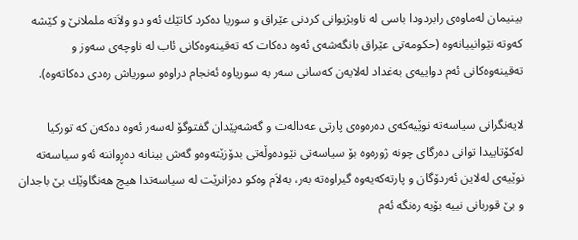بینیمان له‌ماوه‌ی‌ رابردودا باسی‌ له‌ ناوبژیوانی كردنی‌ عێراق و سوریا ده‌كرد كاتێك ئه‌و دو ولاَته‌ ململانێ و كێشه‌ كه‌وته‌ نێوانییانه‌وه‌ (حكومه‌تی‌ عێراق بانگه‌شه‌ی‌ ئه‌وه‌ ده‌كات كه‌ ته‌قینه‌وه‌كانی‌ ئاب له‌ ناوچه‌ی‌ سه‌وز و ته‌قینه‌وه‌كانی‌ ئه‌م دواییه‌ی‌ به‌غداد له‌لایه‌ن كه‌سانی‌ سه‌ر به‌ سوریاوه‌ ئه‌نجام دراوه‌و سوریاش ره‌دی‌ ده‌كاته‌وه‌).

لایه‌نگرانی‌ سیاسه‌ته‌ نوێیه‌كه‌ی‌ ده‌ره‌وه‌ی‌ پارتی‌ عه‌داله‌ت و گه‌شه‌پێدان گفتوگۆ له‌سه‌ر ئه‌وه‌ ده‌كه‌ن كه‌ توركیا له‌كۆتاییدا توانی‌ ده‌رگای‌ چونه‌ ژوره‌وه‌ بۆ سیاسه‌تی‌ نێوده‌وڵه‌تی‌ بدۆزێته‌وه‌و گه‌ش بینانه‌ ده‌ڕواننه‌ ئه‌و سیاسه‌ته‌ نوێیه‌ی‌ له‌لاین ئه‌ردۆگان و پارته‌كه‌یه‌وه‌ گیراوه‌ته‌ به‌ر، به‌لاَم وه‌كو ده‌زانرێت له‌ سیاسه‌تدا هیچ هه‌نگاوێك بێ‌ باجدان و بێ‌ قوربانی‌ نییه‌ بۆیه‌ ره‌نگه‌ ئه‌م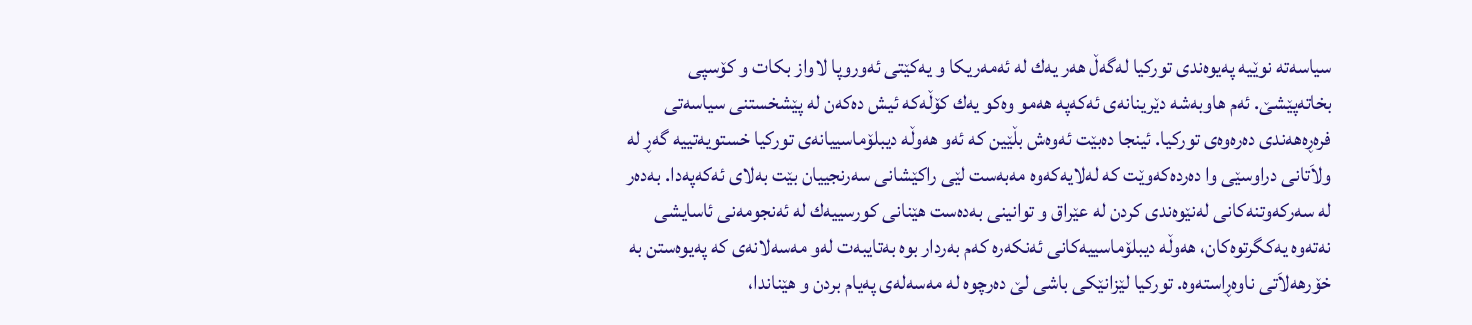سیاسه‌ته‌ نوێیه‌ په‌یوه‌ندی توركیا له‌گه‌ڵ هه‌ر یه‌ك له‌ ئه‌مه‌ریكا و یه‌كێتی‌ ئه‌وروپا لاواز بكات و كۆسپی‌ بخاته‌پێشێ‌. ئه‌م هاوبه‌شه‌ دێرینانه‌ی‌ ئه‌كه‌په‌ هه‌مو وه‌كو یه‌ك كۆڵه‌كه‌ ئیش ده‌كه‌ن له‌ پێشخستنی‌ سیاسه‌تی‌ فره‌ڕه‌هه‌ندی‌ ده‌ره‌وه‌ی‌ توركیا. ئینجا ده‌بێت ئه‌وه‌ش بڵێین كه‌ ئه‌و هه‌وڵه‌ دیبلۆماسییانه‌ی‌ توركیا خستویه‌تییه‌ گه‌ڕ له‌ ولاَتانی‌ دراوسێی وا ده‌رده‌كه‌وێت كه‌ له‌لایه‌كه‌وه‌ مه‌به‌ست لێی‌ راكێشانی‌ سه‌رنجییان بێت به‌لای‌ ئه‌كه‌په‌دا. به‌ده‌ر له‌ سه‌ركه‌وتنه‌كانی‌ له‌نێوه‌ندی‌ كردن له‌ عێراق و توانینی‌ به‌ده‌ست هێنانی‌ كورسییه‌ك له‌ ئه‌نجومه‌نی‌ ئاسایشی‌ نه‌ته‌وه‌ یه‌كگرتوه‌كان، هه‌وڵه‌ دیبلۆماسییه‌كانی‌ ئه‌نكه‌ره‌ كه‌م به‌ردار بوه‌ به‌تایبه‌ت له‌و مه‌سه‌لانه‌ی‌ كه‌ په‌یوه‌ستن به‌ خۆرهه‌لاَتی‌ ناوه‌ڕاسته‌وه‌. توركیا لێزانێكی‌ باشی‌ لێ ده‌رچوه‌ له‌ مه‌سه‌له‌ی‌ په‌یام بردن و هێناندا،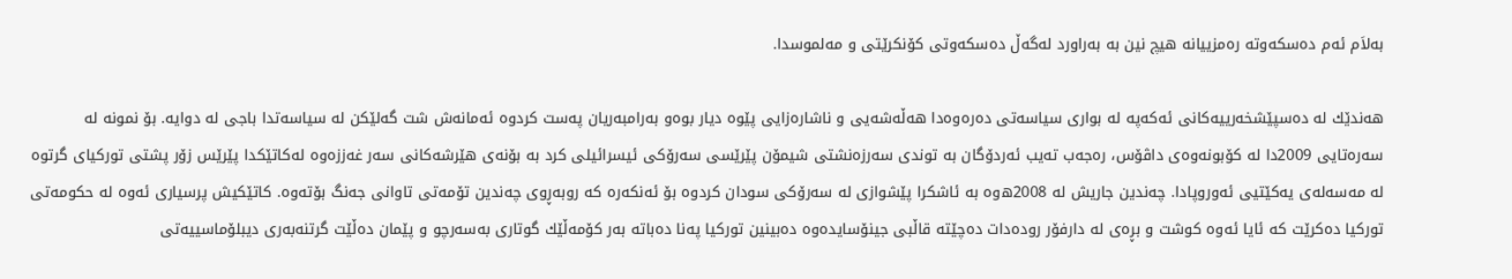به‌لاَم ئه‌م ده‌سكه‌وته‌ ره‌مزییانه‌ هیچ نین به‌ به‌راورد له‌گه‌ڵ ده‌سكه‌وتی‌ كۆنكرێتی‌ و مه‌لموسدا.

هه‌ندێك له‌ ده‌سپێشخه‌رییه‌كانی‌ ئه‌كه‌په‌ له‌ بواری‌ سیاسه‌تی‌ ده‌ره‌وه‌دا هه‌ڵه‌شه‌یی و ناشاره‌زایی پێوه‌ دیار بوه‌و به‌رامبه‌ریان په‌ست كردوه‌ ئه‌مانه‌ش شت گه‌لێكن له‌ سیاسه‌تدا باجی‌ له‌ دوایه‌. بۆ نمونه‌ له‌ سه‌ره‌تایی 2009دا له‌ كۆبونه‌وه‌ی‌ داڤۆس، ره‌جه‌ب ته‌یب ئه‌ردۆگان به‌ توندی‌ سه‌رزه‌نشتی‌ شیمۆن پێرێسی‌ سه‌رۆكی‌ ئیسرائیلی‌ كرد به‌ بۆنه‌ی‌ هێرشه‌كانی‌ سه‌ر غه‌ززه‌وه‌ له‌كاتێكدا پێرێس زۆر پشتی‌ توركیای‌ گرتوه‌ له‌ مه‌سه‌له‌ی‌ یه‌كێتیی ئه‌وروپادا. چه‌ندین جاریش له‌ 2008ه‌وه‌ به‌ ئاشكرا پێشوازی‌ له‌ سه‌رۆكی‌ سودان كردوه‌ بۆ ئه‌نكه‌ره‌ كه‌ روبه‌ڕوی‌ چه‌ندین تۆمه‌تی‌ تاوانی‌ جه‌نگ بۆته‌وه‌. كاتێكیش پرسیاری‌ ئه‌وه‌ له‌ حكومه‌تی‌ توركیا ده‌كرێت كه‌ ئایا ئه‌وه‌ كوشت و بڕه‌ی‌ له‌ دارفۆر روده‌دات ده‌چێته‌ قاڵبی‌ جینۆسایده‌وه‌ ده‌بینین توركیا په‌نا ده‌باته‌ به‌ر كۆمه‌ڵێك گوتاری‌ به‌سه‌رچو و پێمان ده‌ڵێت گرتنه‌به‌ری‌ دیبلۆماسییه‌تی‌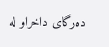ده‌رگای‌ داخراو له‌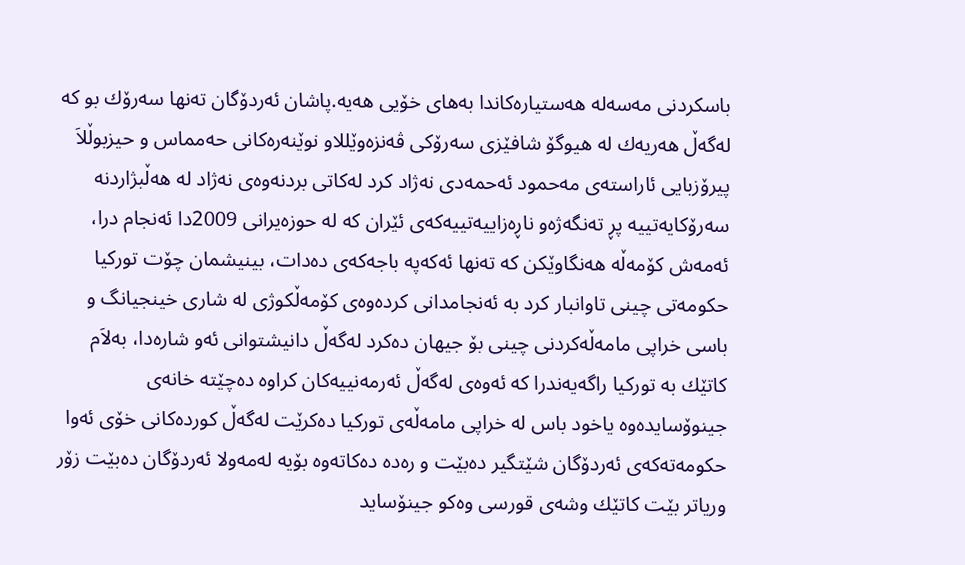باسكردنی‌ مه‌سه‌له‌ هه‌ستیاره‌كاندا به‌های خۆیی هه‌یه‌.پاشان ئه‌ردۆگان ته‌نها سه‌رۆك بو كه‌ له‌گه‌ڵ هه‌ریه‌ك له‌ هیوگۆ شافێزی‌ سه‌رۆكی‌ ڤه‌نزه‌وێللاو نوێنه‌ره‌كانی‌ حه‌مماس و حیزبوڵلاَ پیرۆزبایی ئاراسته‌ی‌ مه‌حمود ئه‌حمه‌دی‌ نه‌ژاد كرد له‌كاتی‌ بردنه‌وه‌ی‌ نه‌ژاد له‌ هه‌ڵبژاردنه‌ سه‌رۆكایه‌تییه‌ پڕ ته‌نگه‌ژه‌و ناڕه‌زاییه‌تییه‌كه‌ی‌ ئێران كه‌ له‌ حوزه‌یرانی‌ 2009دا ئه‌نجام درا، ئه‌مه‌ش كۆمه‌ڵه‌ هه‌نگاوێكن كه‌ ته‌نها ئه‌كه‌په‌ باجه‌كه‌ی‌ ده‌دات، بینیشمان چۆت توركیا حكومه‌تی‌ چینی‌ تاوانبار كرد به‌ ئه‌نجامدانی‌ كرده‌وه‌ی‌ كۆمه‌ڵكوژی‌ له‌ شاری‌ خینجیانگ و باسی‌ خراپی‌ مامه‌ڵه‌كردنی‌ چینی‌ بۆ جیهان ده‌كرد له‌گه‌ڵ دانیشتوانی‌ ئه‌و شاره‌دا، به‌لاَم كاتێك به‌ توركیا راگه‌یه‌ندرا كه‌ ئه‌وه‌ی‌ له‌گه‌ڵ ئه‌رمه‌نییه‌كان كراوه‌ ده‌چێته‌ خانه‌ی‌ جینوۆسایده‌وه‌ یاخود باس له‌ خراپی‌ مامه‌ڵه‌ی‌ توركیا ده‌كرێت له‌گه‌ڵ كورده‌كانی‌ خۆی‌ ئه‌وا حكومه‌ته‌كه‌ی‌ ئه‌ردۆگان شێتگیر ده‌بێت و ره‌ده‌ ده‌كاته‌وه‌ بۆیه‌ له‌مه‌ولا ئه‌ردۆگان ده‌بێت زۆر وریاتر بێت كاتێك وشه‌ی‌ قورسی‌ وه‌كو جینۆساید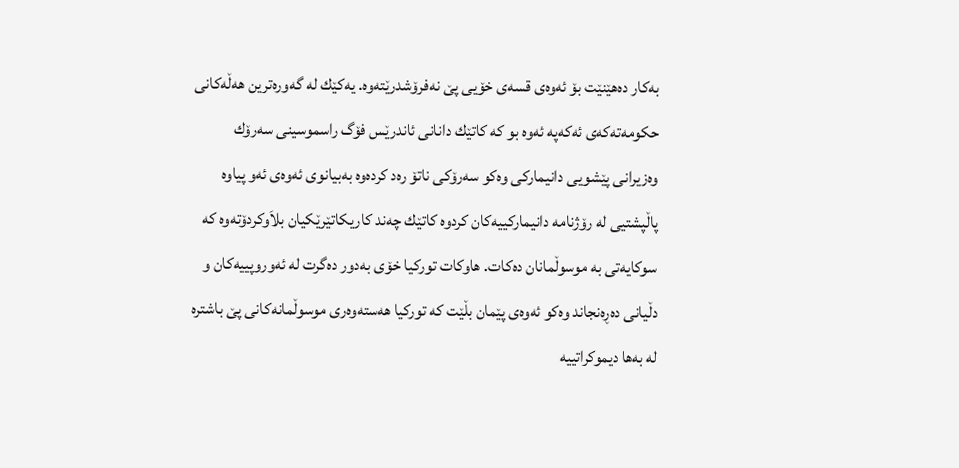به‌كار ده‌هێنێت بۆ ئه‌وه‌ی‌ قسه‌ی‌ خۆیی پێ نه‌فرۆشدرێته‌وه‌. یه‌كێك له‌ گه‌وره‌ترین هه‌ڵه‌كانی‌ حكومه‌ته‌كه‌ی‌ ئه‌كه‌په‌ ئه‌وه‌ بو كه‌ كاتێك دانانی‌ ئاندرێس فۆگ راسموسینی‌ سه‌رۆك وه‌زیرانی‌ پێشویی دانیماركی‌ وه‌كو سه‌رۆكی‌ ناتۆ ره‌د كرده‌وه‌ به‌بیانوی ئه‌وه‌ی‌ ئه‌و پیاوه‌ پاڵپشتیی له‌ رۆژنامه‌ دانیماركییه‌كان كردوه‌ كاتێك چه‌ند كاریكاتێرێكیان بلاَوكردۆته‌وه‌ كه‌ سوكایه‌تی‌ به‌ موسوڵمانان ده‌كات. هاوكات توركیا خۆی‌ به‌دور ده‌گرت له‌ ئه‌وروپییه‌كان و دڵیانی‌ ده‌ڕه‌نجاند وه‌كو ئه‌وه‌ی‌ پێمان بڵێت كه‌ توركیا هه‌سته‌وه‌ری‌ موسوڵمانه‌كانی‌ پێ باشتره‌ له‌ به‌ها دیموكراتییه‌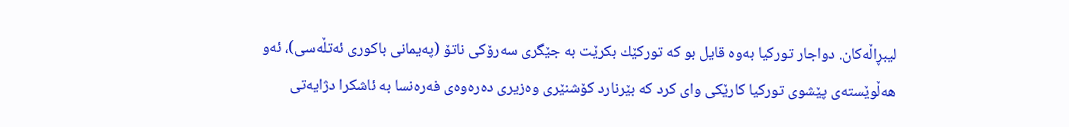لیبڕاڵه‌كان. دواجار توركیا به‌وه‌ قایل بو كه‌ توركێك بكرێت به‌ جێگری‌ سه‌رۆكی‌ ناتۆ (په‌یمانی‌ باكوری‌ ئه‌تڵه‌سی‌)، ئه‌و هه‌ڵوێسته‌ی‌ پێشوی‌ توركیا كارێكی‌ وای‌ كرد كه‌ بێرنارد كۆشنێری‌ وه‌زیری‌ ده‌ره‌وه‌ی‌ فه‌ره‌نسا به‌ ئاشكرا دژایه‌تی‌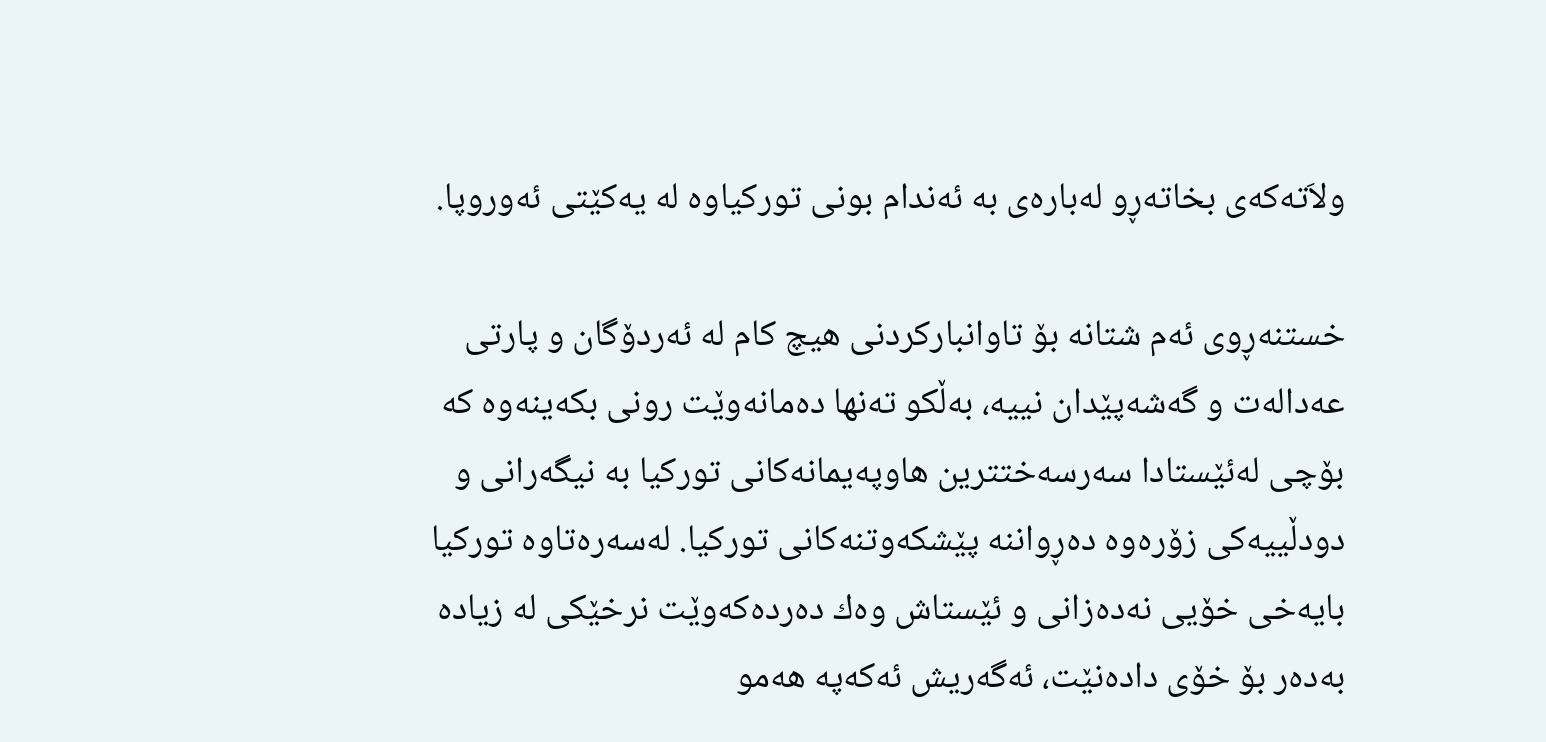ولاَته‌كه‌ی‌ بخاته‌ڕو له‌باره‌ی‌ به‌ ئه‌ندام بونی‌ توركیاوه‌ له‌ یه‌كێتی‌ ئه‌وروپا.

خستنه‌ڕوی‌ ئه‌م شتانه‌ بۆ تاوانباركردنی‌ هیچ كام له‌ ئه‌ردۆگان و پارتی‌ عه‌داله‌ت و گه‌شه‌پێدان نییه‌، به‌ڵكو ته‌نها ده‌مانه‌وێت رونی‌ بكه‌ینه‌وه‌ كه‌ بۆچی‌ له‌ئێستادا سه‌رسه‌ختترین هاوپه‌یمانه‌كانی‌ توركیا به‌ نیگه‌رانی‌ و دودڵییه‌كی‌ زۆره‌وه‌ ده‌ڕواننه‌ پێشكه‌وتنه‌كانی‌ توركیا. له‌سه‌ره‌تاوه‌ توركیا بایه‌خی‌ خۆیی نه‌ده‌زانی‌ و ئێستاش وه‌ك ده‌رده‌كه‌وێت نرخێكی‌ له‌ زیاده‌ به‌ده‌ر بۆ خۆی‌ داده‌نێت، ئه‌گه‌ریش ئه‌كه‌په‌ هه‌مو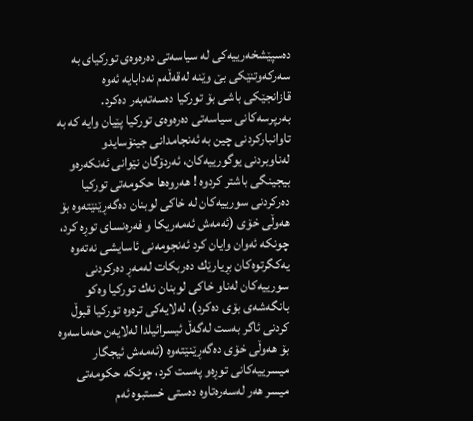ده‌سپێشخه‌رییه‌كی‌ له‌ سیاسه‌تی‌ ده‌ره‌وه‌ی‌ توركیای‌ به‌ سه‌ركه‌وتنێكی‌ بێ‌ وێنه‌ له‌قه‌ڵه‌م نه‌دابایه‌ ئه‌وه‌ قازانجێكی‌ باشی‌ بۆ توركیا ده‌سه‌ته‌به‌ر ده‌كرد. به‌رپرسه‌كانی‌ سیاسه‌تی‌ ده‌ره‌وه‌ی‌ توركیا پێیان وایه‌ كه‌ به‌ تاوانباركردنی‌ چین به‌ ئه‌نجامدانی‌ جینۆسایدو له‌ناوبردنی‌ یوگورییه‌كان، ئه‌ردۆگان نێوانی‌ ئه‌نكه‌ره‌و بیجینگی‌ باشتر كردوه‌ ! هه‌روه‌ها حكومه‌تی‌ توركیا ده‌ركردنی‌ سورییه‌كان له‌ خاكی‌ لوبنان ده‌گه‌ڕێنێته‌وه‌ بۆ هه‌وڵی‌ خۆی‌ (ئه‌مه‌ش ئه‌مه‌ریكا و فه‌ره‌نسای‌ توڕه‌ كرد، چونكه‌ ئه‌وان وایان كرد ئه‌نجومه‌نی‌ ئاسایشی‌ نه‌ته‌وه‌ یه‌كگرتوه‌كان بڕیارێك ده‌ربكات له‌مه‌ڕ ده‌ركردنی‌ سورییه‌كان له‌ناو خاكی‌ لوبنان نه‌ك توركیا وه‌كو بانگه‌شه‌ی‌ بۆی‌ ده‌كرد)، له‌لایه‌كی‌ تره‌وه‌ توركیا قبوڵ كردنی‌ ئاگر به‌ست له‌گه‌ڵ ئیسرائیلدا له‌لایه‌ن حه‌ماسه‌وه‌ بۆ هه‌وڵی‌ خۆی‌ ده‌گه‌ڕێنێته‌وه‌ (ئه‌مه‌ش ئیجگار میسرییه‌كانی‌ توڕه‌و په‌ست كرد، چونكه‌ حكومه‌تی‌ میسر هه‌ر له‌سه‌ره‌تاوه‌ ده‌ستی‌ خستبوه‌ ئه‌م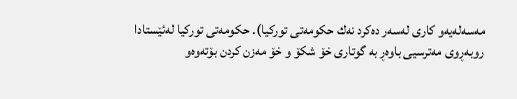مه‌سه‌له‌یه‌و كاری‌ له‌سه‌ر ده‌كرد نه‌ك حكومه‌تی‌ توركیا). حكومه‌تی‌ توركیا له‌ئێستادا روبه‌ڕوی‌ مه‌ترسیی باوه‌ڕ به‌ گوتاری‌ خۆ شكۆ و خۆ مه‌زن كردن بۆته‌وه‌و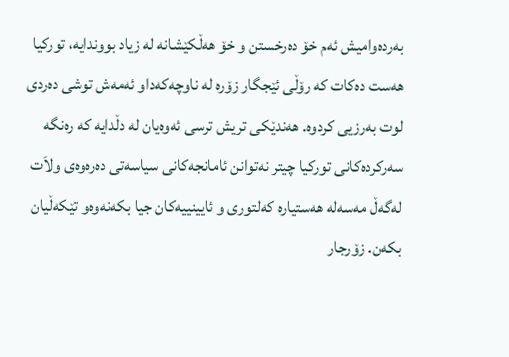به‌رده‌وامیش ئه‌م خۆ ده‌رخستن و خۆ هه‌ڵكێشانه‌ له‌ زیاد بووندایه‌، توركیا هه‌ست ده‌كات كه‌ رۆڵی‌ ئێجگار زۆره‌ له‌ ناوچه‌كه‌داو ئه‌مه‌ش توشی‌ ده‌ردی‌ لوت به‌رزیی كردوه‌. هه‌ندێكی‌ تریش ترسی‌ ئه‌وه‌یان له‌ دڵدایه‌ كه‌ ره‌نگه‌ سه‌ركرده‌كانی‌ توركیا چیتر نه‌توانن ئامانجه‌كانی‌ سیاسه‌تی‌ ده‌ره‌وه‌ی‌ ولاَت له‌گه‌ڵ مه‌سه‌له‌ هه‌ستیاره‌ كه‌لتوری‌ و ئایینییه‌كان جیا بكه‌نه‌وه‌و تێكه‌ڵیان بكه‌ن. زۆرجار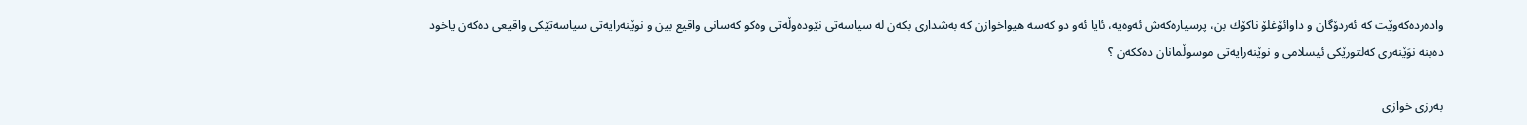واده‌رده‌كه‌وێت كه‌ ئه‌ردۆگان و داوائۆغلۆ ناكۆك بن، پرسیاره‌كه‌ش ئه‌وه‌یه‌، ئایا ئه‌و دو كه‌سه‌ هیواخوازن كه‌ به‌شداری‌ بكه‌ن له‌ سیاسه‌تی‌ نێوده‌وڵه‌تی‌ وه‌كو كه‌سانی‌ واقیع بین و نوێنه‌رایه‌تی‌ سیاسه‌تێكی‌ واقیعی‌ ده‌كه‌ن یاخود ده‌بنه‌ نوَێنه‌ری‌ كه‌لتورێكی‌ ئیسلامی‌ و نوێنه‌رایه‌تی‌ موسوڵمانان ده‌ككه‌ن ؟

به‌رزی‌ خوازی‌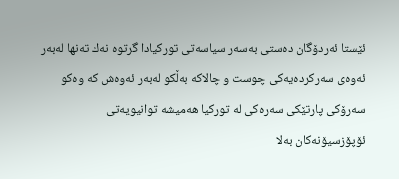ئێستا ئه‌ردۆگان ده‌ستی‌ به‌سه‌ر سیاسه‌تی‌ توركیادا گرتوه‌ نه‌ك ته‌نها له‌به‌ر ئه‌وه‌ی‌ سه‌ركرده‌یه‌كی‌ چوست و چالاكه‌ به‌ڵكو له‌به‌ر ئه‌وه‌ش كه‌ وه‌كو سه‌رۆكی پارتێكی‌ سه‌ره‌كی‌ له‌ توركیا هه‌میشه‌ توانیویه‌تی‌ ئۆپۆزسیۆنه‌كان به‌لا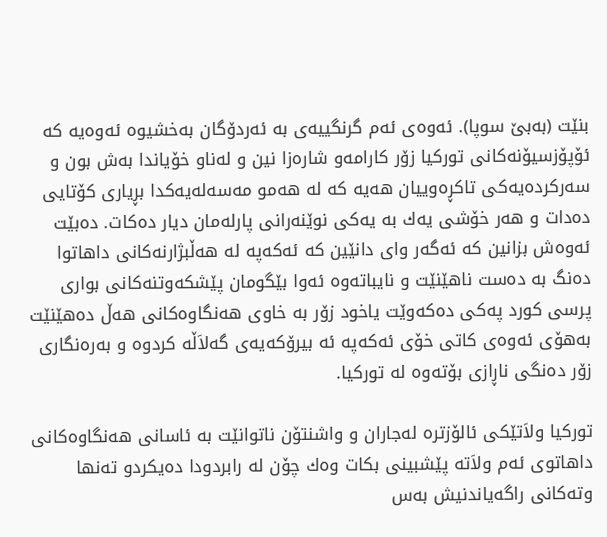بنێت (به‌بێ‌ سوپا). ئه‌وه‌ی‌ ئه‌م گرنگییه‌ی‌ به‌ ئه‌ردۆگان به‌خشیوه‌ ئه‌وه‌یه‌ كه‌ ئۆپۆزسیۆنه‌كانی‌ توركیا زۆر كارامه‌و شاره‌زا نین و له‌ناو خۆیاندا به‌ش بون و سه‌ركرده‌یه‌كی‌ تاكڕه‌وییان هه‌یه‌ كه‌ له‌ هه‌مو مه‌سه‌له‌یه‌كدا بڕیاری‌ كۆتایی ده‌دات و هه‌ر خۆشی‌ یه‌ك به‌ یه‌كی‌ نوێنه‌رانی‌ پارله‌مان دیار ده‌كات. ده‌بێت ئه‌وه‌ش بزانین كه‌ ئه‌گه‌ر وای‌ دانێین كه‌ ئه‌كه‌په‌ له‌ هه‌ڵبژارنه‌كانی‌ داهاتوا ده‌نگ به‌ ده‌ست ناهێنێت و نایباته‌وه‌ ئه‌وا بێگومان پێشكه‌وتنه‌كانی‌ بواری‌ پرسی‌ كورد په‌كی‌ ده‌كه‌وێت یاخود زۆر به‌ خاوی‌ هه‌نگاوه‌كانی‌ هه‌ڵ ده‌هێنێت به‌هۆی‌ ئه‌وه‌ی‌ كاتی‌ خۆی‌ ئه‌كه‌په‌ ئه‌ بیرۆكه‌یه‌ی‌ گه‌لاَڵه‌ كردوه‌ و به‌ره‌نگاری‌ زۆر ده‌نگی‌ ناڕازی‌ بۆته‌وه‌ له‌ توركیا.

توركیا ولاَتێكی‌ ئالۆزتره‌ له‌جاران و واشنتۆن ناتوانێت به‌ ئاسانی‌ هه‌نگاوه‌كانی‌ داهاتوی‌ ئه‌م ولاَته‌ پێشبینی‌ بكات وه‌ك چۆن له‌ رابردودا ده‌یكردو ته‌نها وته‌كانی‌ راگه‌یاندنیش به‌س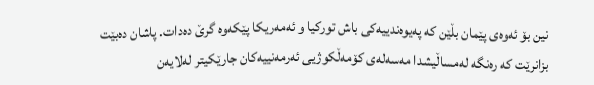نین بۆ ئه‌وه‌ی‌ پێمان بڵێن كه‌ په‌یوه‌ندییه‌كی‌ باش توركیا و ئه‌مه‌ریكا پێكه‌وه‌ گرێ‌ ده‌دات. پاشان ده‌بێت بزانرێت كه‌ ره‌نگه‌ له‌مساڵیشدا مه‌سه‌له‌ی‌ كۆمه‌ڵكوژیی ئه‌رمه‌نییه‌كان جارێكیتر له‌لایه‌ن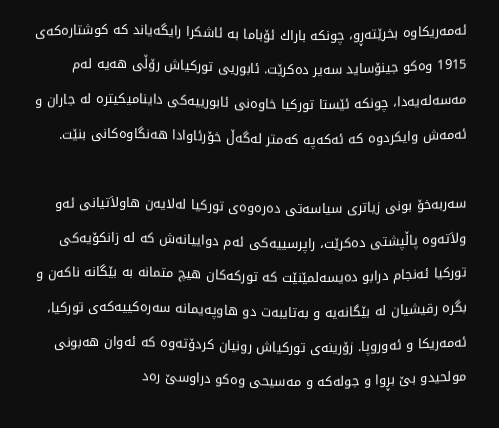ئه‌مه‌ریكاوه‌ بخرێته‌ڕو، چونكه‌ باراك ئۆباما به‌ ئاشكرا رایگه‌یاند كه‌ كوشتاره‌كه‌ی‌ 1915 وه‌كو جینۆساید سه‌یر ده‌كرێت. ئابوریی توركیاش رۆڵی‌ هه‌یه‌ له‌م مه‌سه‌له‌یه‌دا، چونكه‌ ئێستا توركیا خاوه‌نی‌ ئابورییه‌كی‌ داینامیكیتره‌ له‌ جاران و ئه‌مه‌ش وایكردوه‌ كه‌ ئه‌كه‌په‌ كه‌متر له‌گه‌ڵ خۆرئاوادا هه‌نگاوه‌كانی‌ بنێت.

سه‌ربه‌خۆ بونی‌ زیاتری‌ سیاسه‌تی‌ ده‌ره‌وه‌ی‌ توركیا له‌لایه‌ن هاولاَتیانی‌ ئه‌و ولاَته‌وه‌ پاڵپشتی‌ ده‌كرێت، راپرسییه‌كی‌ ئه‌م دواییانه‌ش كه‌ له‌ زانكۆیه‌كی‌ توركیا ئه‌نجام درابو ده‌یسه‌لمێنێت كه‌ توركه‌كان هیچ متمانه‌ به‌ بێگانه‌ ناكه‌ن و بگره‌ رقیشیان له‌ بێگانه‌یه‌ و به‌تایبه‌ت دو هاوپه‌یمانه‌ سه‌ره‌كییه‌كه‌ی‌ توركیا، ئه‌مه‌ریكا و ئه‌وروپا. زۆرینه‌ی‌ توركیاش رونیان كردۆته‌وه‌ كه‌ ئه‌وان هه‌بونی‌ مولحیدو بێ‌ بڕوا و جوله‌كه‌ و مه‌سیحی‌ وه‌كو دراوسێ‌ ره‌د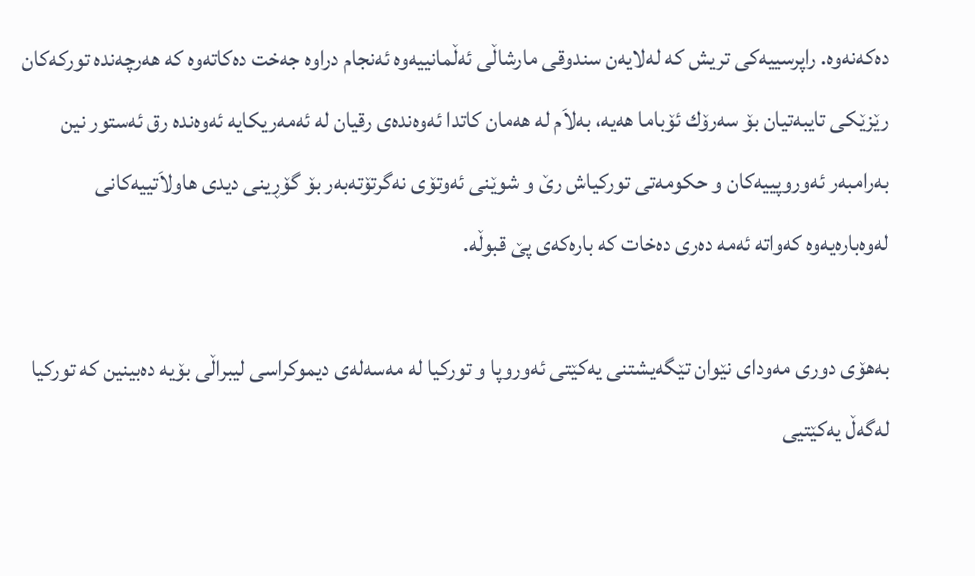ده‌كه‌نه‌وه‌. راپرسییه‌كی‌ تریش كه‌ له‌لایه‌ن سندوقی‌ مارشاڵی‌ ئه‌ڵمانییه‌وه‌ ئه‌نجام دراوه‌ جه‌خت ده‌كاته‌وه‌ كه‌ هه‌رچه‌نده‌ توركه‌كان رێزێكی‌ تایبه‌تیان بۆ سه‌رۆك ئۆباما هه‌یه‌، به‌لاَم له‌ هه‌مان كاتدا ئه‌وه‌نده‌ی‌ رقیان له‌ ئه‌مه‌ریكایه‌ ئه‌وه‌نده‌ رق ئه‌ستور نین به‌رامبه‌ر ئه‌وروپییه‌كان و حكومه‌تی‌ توركیاش رێ‌ و شوێنی‌ ئه‌وتۆی‌ نه‌گرتۆته‌به‌ر بۆ گۆڕینی‌ دیدی‌ هاولاَتییه‌كانی‌ له‌وه‌باره‌یه‌وه‌ كه‌واته‌ ئه‌مه‌ ده‌ری‌ ده‌خات كه‌ باره‌كه‌ی‌ پێ قبوڵه‌.

به‌هۆی‌ دوری‌ مه‌ودای‌ نێوان تێگه‌یشتنی‌ یه‌كێتی‌ ئه‌وروپا و توركیا له‌ مه‌سه‌له‌ی‌ دیموكراسی‌ لیبراڵی‌ بۆیه‌ ده‌بینین كه‌ توركیا له‌گه‌ڵ یه‌كێتیی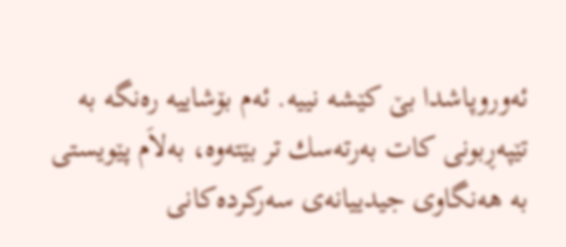ئه‌وروپاشدا بێ‌ كێشه‌ نییه‌. ئه‌م بۆشاییه‌ ره‌نگه‌ به‌ تێپه‌ڕبونی‌ كات به‌رته‌سك تر بێته‌وه‌، به‌لاَم پێویستی‌ به‌ هه‌نگاوی‌ جیدییانه‌ی‌ سه‌ركرده‌كانی‌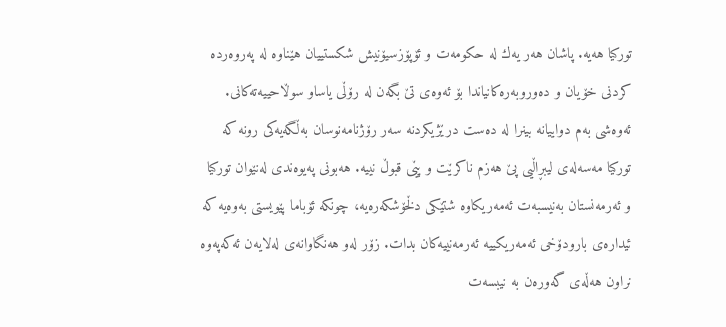توركیا هه‌یه‌. پاشان هه‌ر یه‌ك له‌ حكومه‌ت و ئۆپۆزسیۆنیش شكستییان هێناوه‌ له‌ په‌روه‌رده‌ كردنی‌ خۆیان و ده‌وروبه‌ره‌كانیاندا بۆ ئه‌وه‌ی‌ تێ بگه‌ن له‌ رۆڵی‌ یاساو سوڵاحییه‌ته‌كانی‌. ئه‌وه‌شی‌ به‌م دواییانه‌ بینرا له‌ ده‌ست درێژیكردنه‌ سه‌ر رۆژنامه‌نوسان به‌ڵگه‌یه‌كی‌ رونه‌ كه‌ توركیا مه‌سه‌له‌ی‌ لیبڕاڵیی پێ هه‌زم ناكرێت و پێی قبوڵ نییه‌. هه‌بونی‌ په‌یوه‌ندی له‌نێوان توركیا و ئه‌رمه‌نستان به‌نیسبه‌ت ئه‌مه‌ریكاوه‌ شتێكی‌ دڵخۆشكه‌ره‌یه‌، چونكه‌ ئۆباما پێویستی‌ به‌وه‌یه‌ كه‌ ئیداره‌ی‌ بارودۆخی‌ ئه‌مه‌ریكییه‌ ئه‌رمه‌نییه‌كان بدات. زۆر له‌و هه‌نگاوانه‌ی‌ له‌لایه‌ن ئه‌كه‌په‌وه‌ نراون هه‌ڵه‌ی‌ گه‌وره‌ن به‌ نیبسه‌ت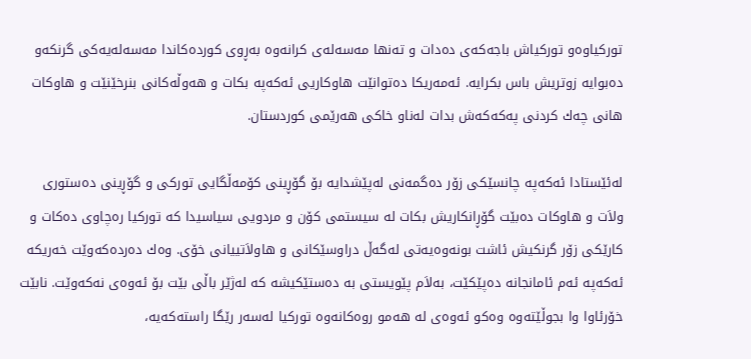توركیاوه‌و توركیاش باجه‌كه‌ی‌ ده‌دات و ته‌نها مه‌سه‌له‌ی‌ كرانه‌وه‌ به‌ڕوی‌ كورده‌كاندا مه‌سه‌له‌یه‌كی‌ گرنكه‌و ده‌بوایه‌ زوتریش باس بكرایه‌. ئه‌مه‌ریكا ده‌توانێت هاوكاریی ئه‌كه‌په‌ بكات و هه‌وڵه‌كانی‌ بنرخێنێت و هاوكات هانی‌ چه‌ك كردنی‌ په‌كه‌كه‌ش بدات له‌ناو خاكی‌ هه‌رێمی‌ كوردستان.

له‌ئێستادا ئه‌كه‌په‌ چانسێكی‌ زۆر ده‌گمه‌نی‌ له‌پێشدایه‌ بۆ گۆڕینی‌ كۆمه‌ڵگایی توركی‌ و گۆڕینی‌ ده‌ستوری‌ ولاَت و هاوكات ده‌بێت گۆڕانكاریش بكات له‌ سیستمی‌ كۆن و مردویی سیاسیدا كه‌ توركیا ره‌چاوی‌ ده‌كات و كارێكی‌ زۆر گرنكیش ئاشت بونه‌وه‌یه‌تی‌ له‌گه‌ڵ دراوسێكانی‌ و هاولاَتییانی‌ خۆی‌. وه‌ك ده‌رده‌كه‌وێت خه‌ریكه‌ ئه‌كه‌په‌ ئه‌م ئامانجانه‌ ده‌پێكێت، به‌لاَم پێویستی‌ به‌ ده‌ستێكیشه‌ كه‌ له‌ژێر باڵی‌ بێت بۆ ئه‌وه‌ی‌ نه‌كه‌وێت. نابێت خۆرئاوا وا بجوڵێته‌وه‌ وه‌كو ئه‌وه‌ی‌ له‌ هه‌مو روه‌كانه‌وه‌ توركیا له‌سه‌ر رێگا راسته‌كه‌یه‌،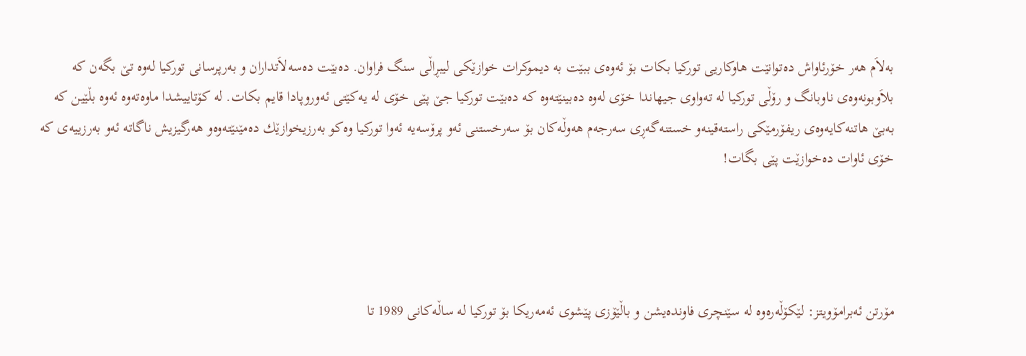به‌لاَم هه‌ر خۆرئاواش ده‌توانێت هاوكاریی توركیا بكات بۆ ئه‌وه‌ی‌ ببێت به‌ دیموكرات خوازێكی‌ لیبڕاڵی‌ سنگ فراوان. ده‌بێت ده‌سه‌لاَتداران و به‌رپرسانی‌ توركیا له‌وه‌ تێ بگه‌ن كه‌ بلاَوبونه‌وه‌ی‌ ناوبانگ و رۆڵی‌ توركیا له‌ ته‌واوی‌ جیهاندا خۆی‌ له‌وه‌ ده‌بینێته‌وه‌ كه‌ ده‌بێت توركیا جێ‌ پێی‌ خۆی‌ له‌ یه‌كێتی‌ ئه‌وروپادا قایم بكات. له‌ كۆتاییشدا ماوه‌ته‌وه‌ ئه‌وه‌ بڵێین كه‌ به‌بێ‌ هاتنه‌كایه‌وه‌ی‌ ریفۆرمێكی‌ راسته‌قینه‌و خستنه‌گه‌ڕی‌ سه‌رجه‌م هه‌وڵه‌كان بۆ سه‌رخستنی‌ ئه‌و پرۆسه‌یه‌ ئه‌وا توركیا وه‌كو به‌رزیخوازێك ده‌مێنێته‌وه‌و هه‌رگیزیش ناگاته‌ ئه‌و به‌رزییه‌ی‌ كه‌ خۆی ئاوات ده‌خوازێت پێی بگات!




مۆرتن ئه‌برامۆویتز: لێكۆڵه‌ره‌وه‌ له‌ سێنچری‌ فاونده‌یشن و باڵێۆزی‌ پێشوی‌ ئه‌مه‌ریكا بۆ توركیا له‌ ساڵه‌كانی‌ 1989 تا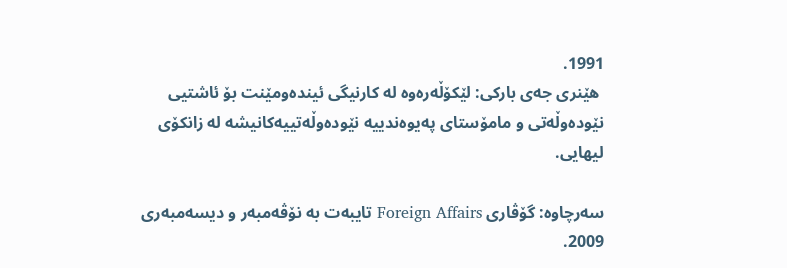1991.
 هێنری‌ جه‌ی‌ باركی‌: لێكۆڵه‌ره‌وه‌ له‌ كارنیگی‌ ئینده‌ومێنت بۆ ئاشتیی نێوده‌وڵه‌تی‌ و مامۆستای‌ په‌یوه‌ندییه‌ نێوده‌وڵه‌تییه‌كانیشه‌ له‌ زانكۆی‌ لیهایی.

سه‌رچاوه‌: گۆڤاری‌ Foreign Affairs تایبه‌ت به‌ نۆڤه‌مبه‌ر و دیسه‌مبه‌ری‌ 2009.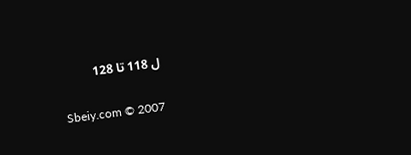ل 118 تا 128

Sbeiy.com © 2007